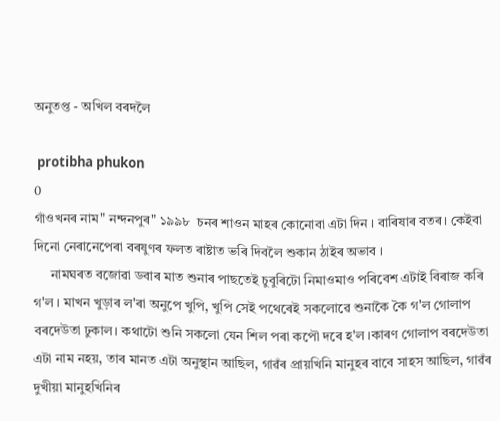অনুতপ্ত - অখিল বৰদলৈ

 protibha phukon
0
গাঁওখনৰ নাম" নন্দনপুৰ" ১৯৯৮  চনৰ শাওন মাহৰ কোনোবা এটা দিন । বাৰিষাৰ বতৰ। কেইবা দিনো নেৰানেপেৰা বৰষুণৰ ফলত ৰাষ্টাত ভৰি দিবলৈ শুকান ঠাইৰ অভাব ।
     নামঘৰত বজোৱা ডবাৰ মাত শুনাৰ পাছতেই চুবুৰিটো নিমাওমাও পৰিবেশ এটাই বিৰাজ কৰি গ'ল । মাখন খুড়াৰ ল'ৰা অনুপে খুপি, খুপি সেই পথেৰেই সকলোৱে শুনাকৈ কৈ গ'ল গোলাপ বৰদেউতা ঢুকাল। কথাটো শুনি সকলো যেন শিল পৰা কপৌ দৰে হ'ল ।কাৰণ গোলাপ বৰদেউতা এটা নাম নহয়, তাৰ মানত এটা অনুস্থান আছিল, গাৱঁৰ প্ৰায়খিনি মানুহৰ বাবে সাহস আছিল, গাৱঁৰ দুখীয়া মানুহখিনিৰ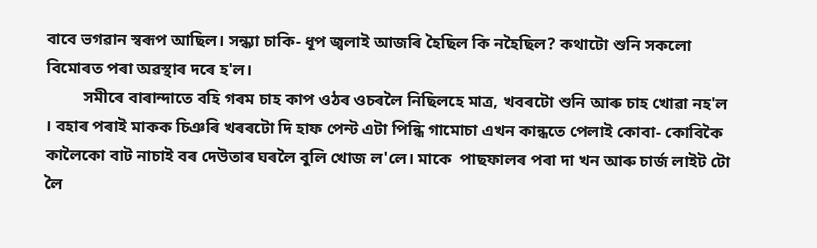বাবে ভগৱান স্বৰূপ আছিল। সন্ধ্যা চাকি- ধূপ জ্বলাই আজৰি হৈছিল কি নহৈছিল? কথাটো শুনি সকলো বিমোৰত পৰা অৱস্থাৰ দৰে হ'ল।
         সমীৰে বাৰান্দাতে বহি গৰম চাহ কাপ ওঠৰ ওচৰলৈ নিছিলহে মাত্র, খবৰটো শুনি আৰু চাহ খোৱা নহ'ল । বহাৰ পৰাই মাকক চিঞৰি খৰৰটো দি হাফ পেন্ট এটা পিন্ধি গামোচা এখন কান্ধতে পেলাই কোবা- কোবিকৈ কালৈকো বাট নাচাই বৰ দেউতাৰ ঘৰলৈ বুলি খোজ ল'লে। মাকে  পাছফালৰ পৰা দা খন আৰু চার্জ লাইট টো লৈ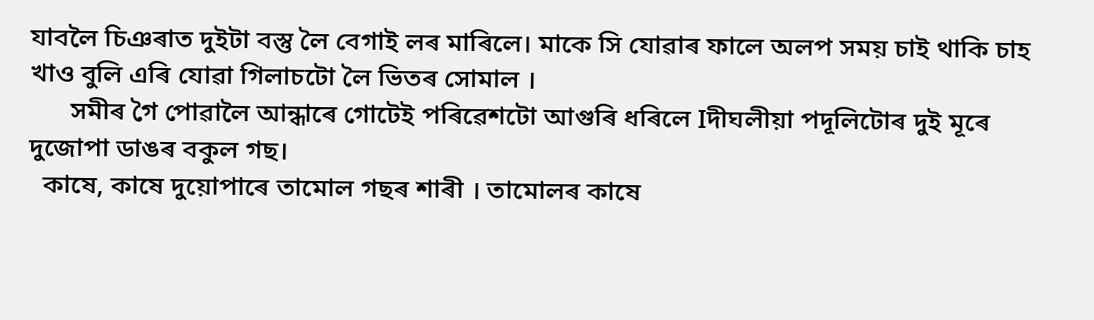যাবলৈ চিঞৰাত দুইটা বস্তু লৈ বেগাই লৰ মাৰিলে। মাকে সি যোৱাৰ ফালে অলপ সময় চাই থাকি চাহ খাও বুলি এৰি যোৱা গিলাচটো লৈ ভিতৰ সোমাল ।
      সমীৰ গৈ পোৱালৈ আন্ধাৰে গোটেই পৰিৱেশটো আগুৰি ধৰিলে Iদীঘলীয়া পদূলিটোৰ দুই মূৰে দুজোপা ডাঙৰ বকুল গছ।
  কাষে, কাষে দুয়োপাৰে তামোল গছৰ শাৰী । তামোলৰ কাষে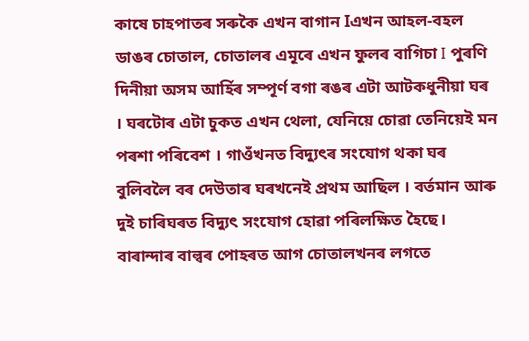কাষে চাহপাতৰ সৰুকৈ এখন বাগান Iএখন আহল-বহল ডাঙৰ চোতাল, চোতালৰ এমূৰে এখন ফুলৰ বাগিচা I পুৰণি দিনীয়া অসম আৰ্হিৰ সম্পূর্ণ বগা ৰঙৰ এটা আটকধুনীয়া ঘৰ । ঘৰটোৰ এটা চুকত এখন থেলা, যেনিয়ে চোৱা তেনিয়েই মন পৰশা পৰিবেশ । গাওঁখনত বিদ্যুৎৰ সংযোগ থকা ঘৰ বুলিবলৈ বৰ দেউতাৰ ঘৰখনেই প্রথম আছিল । বর্তমান আৰু দুই চাৰিঘৰত বিদ্যুৎ সংযোগ হোৱা পৰিলক্ষিত হৈছে। বাৰান্দাৰ বাল্বৰ পোহৰত আগ চোতালখনৰ লগতে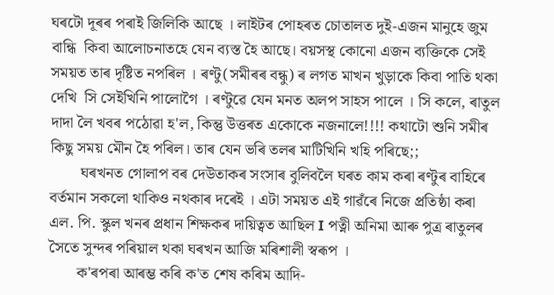ঘৰটো দূৰৰ পৰাই জিলিকি আছে । লাইটৰ পোহৰত চোতালত দুই-এজন মানুহে জুম বান্ধি  কিবা আলোচনাতহে যেন ব্যস্ত হৈ আছে। বয়সস্থ কোনো এজন ব্যক্তিকে সেই সময়ত তাৰ দৃষ্টিত নপৰিল । ৰণ্টু(সমীৰৰ বন্ধু) ৰ লগত মাখন খুড়াকে কিবা পাতি থকা দেখি  সি সেইখিনি পালোগৈ । ৰণ্টুৱে যেন মনত অলপ সাহস পালে । সি কলে, ৰাতুল দাদা লৈ খবৰ পঠোৱা হ'ল, কিন্তু উত্তৰত একোকে নজনালে!!!! কথাটো শুনি সমীৰ কিছু সময় মৌন হৈ পৰিল। তাৰ যেন ভৰি তলৰ মাটিখিনি খহি পৰিছে;;
        ঘৰখনত গোলাপ বৰ দেউতাকৰ সংসাৰ বুলিবলৈ ঘৰত কাম কৰা ৰণ্টুৰ বাহিৰে বর্তমান সকলো থাকিও নথকাৰ দৰেই । এটা সময়ত এই গাৱঁৰে নিজে প্ৰতিষ্ঠা কৰা এল. পি. স্কুল খনৰ প্রধান শিক্ষকৰ দায়িত্বত আছিল I পত্নী অনিমা আৰু পুত্র ৰাতুলৰ সৈতে সুন্দৰ পৰিয়াল থকা ঘৰখন আজি মৰিশালী স্বৰূপ ।
       ক'ৰপৰা আৰম্ভ কৰি ক'ত শেষ কৰিম আদি-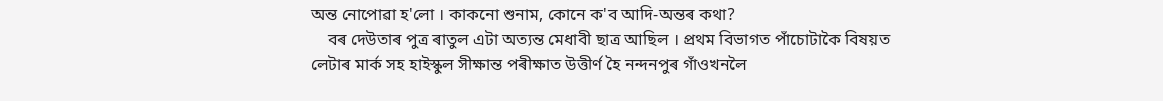অন্ত নোপোৱা হ'লো । কাকনো শুনাম, কোনে ক'ব আদি-অন্তৰ কথা?
    বৰ দেউতাৰ পুত্র ৰাতুল এটা অত্যন্ত মেধাবী ছাত্র আছিল । প্রথম বিভাগত পাঁচোটাকৈ বিষয়ত লেটাৰ মার্ক সহ হাইস্কুল সীক্ষান্ত পৰীক্ষাত উত্তীর্ণ হৈ নন্দনপুৰ গাঁওখনলৈ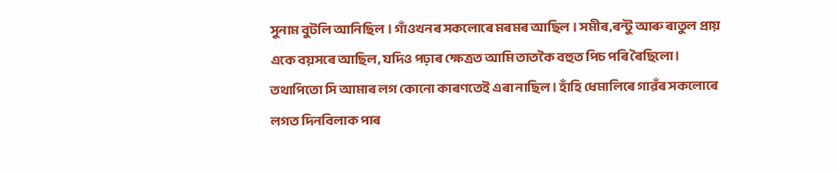সুনাম বুটলি আনিছিল। গাঁওখনৰ সকলোৰে মৰমৰ আছিল । সমীৰ,ৰন্টু আৰু ৰাতুল প্রায় একে বয়সৰে আছিল, যদিও পঢ়াৰ ক্ষেত্রত আমি তাতকৈ বহুত পিচ পৰি ৰৈছিলো । তথাপিতো সি আমাৰ লগ কোনো কাৰণতেই এৰা নাছিল । হাঁহি ধেমালিৰে গাৱঁৰ সকলোৰে লগত দিনবিলাক পাৰ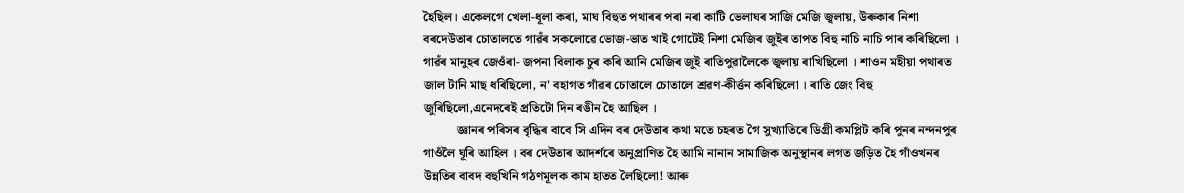হৈছিল। একেলগে খেলা-ধূলা কৰা, মাঘ বিহুত পথাৰৰ পৰা নৰা কাটি ভেলাঘৰ সাজি মেজি জ্বলায়, উৰুকাৰ নিশা বৰদেউতাৰ চোতালতে গাৱঁৰ সকলোৱে ভোজ-ভাত খাই গোটেই নিশা মেজিৰ জুইৰ তাপত বিহু নাচি নাচি পাৰ কৰিছিলো । গাৱঁৰ মানুহৰ জেওঁৰা- জপনা বিলাক চুৰ কৰি আনি মেজিৰ জুই ৰাতিপুৱালৈকে জ্বলায় ৰাখিছিলো । শাওন মহীয়া পথাৰত জাল টানি মাছ ধৰিছিলো, ন' বহাগত গাঁৱৰ চোতালে চোতালে শ্ৰৱণ-কীর্ত্তন কৰিছিলো । ৰাতি জেং বিহু জুৰিছিলো,এনেদৰেই প্রতিটো দিন ৰঙীন হৈ আছিল ।
           জ্ঞানৰ পৰিসৰ বৃদ্ধিৰ বাবে সি এদিন বৰ দেউতাৰ কথা মতে চহৰত গৈ সুখ্যাতিৰে ডিগ্ৰী কমপ্লিট কৰি পুনৰ নন্দনপুৰ গাওঁলৈ ঘূৰি আহিল । বৰ দেউতাৰ আদৰ্শৰে অনুপ্রাণিত হৈ আমি নানান সামাজিক অনুস্থানৰ লগত জড়িত হৈ গাঁওখনৰ উন্নতিৰ বাবদ বহুখিনি গঠণমূলক কাম হাতত লৈছিলো! আৰু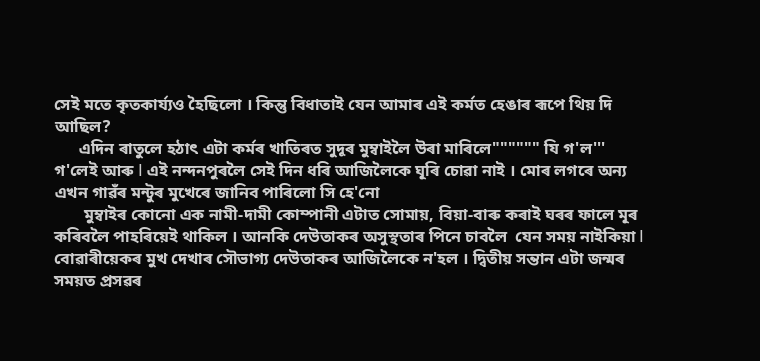সেই মতে কৃতকাৰ্য্যও হৈছিলো । কিন্তু বিধাতাই যেন আমাৰ এই কর্মত হেঙাৰ ৰূপে থিয় দি আছিল?
      এদিন ৰাতুলে হঠাৎ এটা কর্মৰ খাতিৰত সুদূৰ মুম্বাইলৈ উৰা মাৰিলে"""""" যি গ'ল''' গ'লেই আৰু I এই নন্দনপুৰলৈ সেই দিন ধৰি আজিলৈকে ঘূৰি চোৱা নাই । মোৰ লগৰে অন্য এখন গাৱঁৰ মন্টুৰ মুখেৰে জানিব পাৰিলো সি হে'নো
       মুম্বাইৰ কোনো এক নামী-দামী কোম্পানী এটাত সোমায়, বিয়া-বাৰু কৰাই ঘৰৰ ফালে মূৰ কৰিবলৈ পাহৰিয়েই থাকিল । আনকি দেউতাকৰ অসুস্থতাৰ পিনে চাবলৈ  যেন সময় নাইকিয়া I বোৱাৰীয়েকৰ মুখ দেখাৰ সৌভাগ্য দেউতাকৰ আজিলৈকে ন'হল । দ্বিতীয় সন্তান এটা জন্মৰ সময়ত প্ৰসৱৰ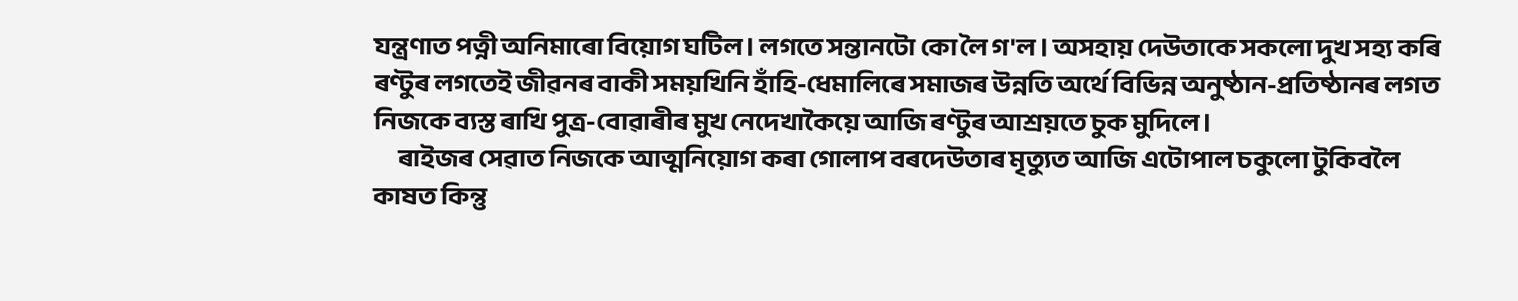যন্ত্রণাত পত্নী অনিমাৰো বিয়োগ ঘটিল। লগতে সন্তানটো কো লৈ গ'ল । অসহায় দেউতাকে সকলো দুখ সহ্য কৰি ৰণ্টুৰ লগতেই জীৱনৰ বাকী সময়খিনি হাঁহি-ধেমালিৰে সমাজৰ উন্নতি অর্থে বিভিন্ন অনুষ্ঠান-প্রতিষ্ঠানৰ লগত নিজকে ব্যস্ত ৰাখি পুত্ৰ-বোৱাৰীৰ মুখ নেদেখাকৈয়ে আজি ৰণ্টুৰ আশ্ৰয়তে চুক মুদিলে।
      ৰাইজৰ সেৱাত নিজকে আত্মনিয়োগ কৰা গোলাপ বৰদেউতাৰ মৃত্যুত আজি এটোপাল চকুলো টুকিবলৈ কাষত কিন্তু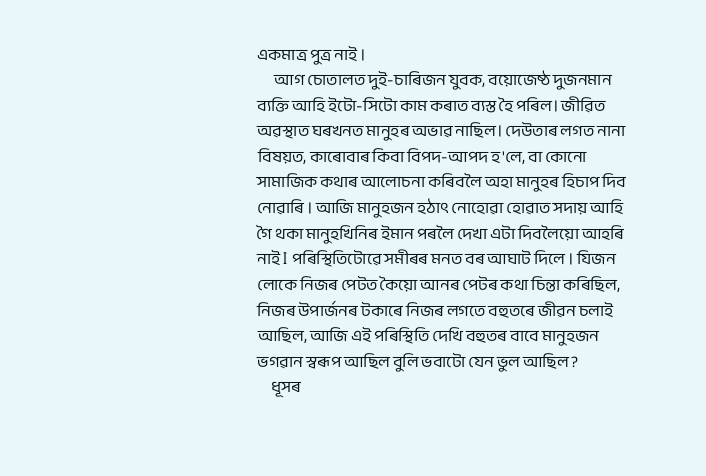একমাত্র পুত্র নাই ।
      আগ চোতালত দুই-চাৰিজন যুবক, বয়োজেষ্ঠ দুজনমান ব্যক্তি আহি ইটো-সিটো কাম কৰাত ব্যস্ত হৈ পৰিল। জীৱিত অৱস্থাত ঘৰখনত মানুহৰ অভাৱ নাছিল। দেউতাৰ লগত নানা বিষয়ত, কাৰোবাৰ কিবা বিপদ-আপদ হ'লে, বা কোনো সামাজিক কথাৰ আলোচনা কৰিবলৈ অহা মানুহৰ হিচাপ দিব নোৱাৰি । আজি মানুহজন হঠাৎ নোহোৱা হোৱাত সদায় আহি গৈ থকা মানুহখিনিৰ ইমান পৰলৈ দেখা এটা দিবলৈয়ো আহৰি নাই I পৰিস্থিতিটোৱে সমীৰৰ মনত বৰ আঘাট দিলে । যিজন লোকে নিজৰ পেটত কৈয়ো আনৰ পেটৰ কথা চিন্তা কৰিছিল, নিজৰ উপাৰ্জনৰ টকাৰে নিজৰ লগতে বহুতৰে জীৱন চলাই আছিল, আজি এই পৰিস্থিতি দেখি বহুতৰ বাবে মানুহজন ভগৱান স্বৰূপ আছিল বুলি ভবাটো যেন ভুল আছিল?
     ধূসৰ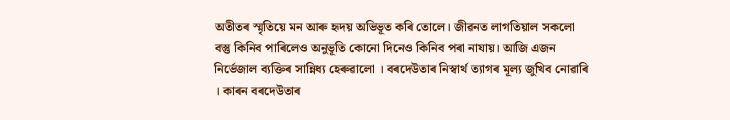অতীতৰ স্মৃতিয়ে মন আৰু হৃদয় অভিভূত কৰি তোলে। জীৱনত লাগতিয়াল সকলো বস্তু কিনিব পাৰিলেও অনুভূতি কোনো দিনেও কিনিব পৰা নাযায়। আজি এজন নির্ভেজাল ব্যক্তিৰ সান্নিধ্য হেৰুৱালো । বৰদেউতাৰ নিস্বার্থ ত্যাগৰ মূল্য জুখিব নোৱাৰি । কাৰন বৰদেউতাৰ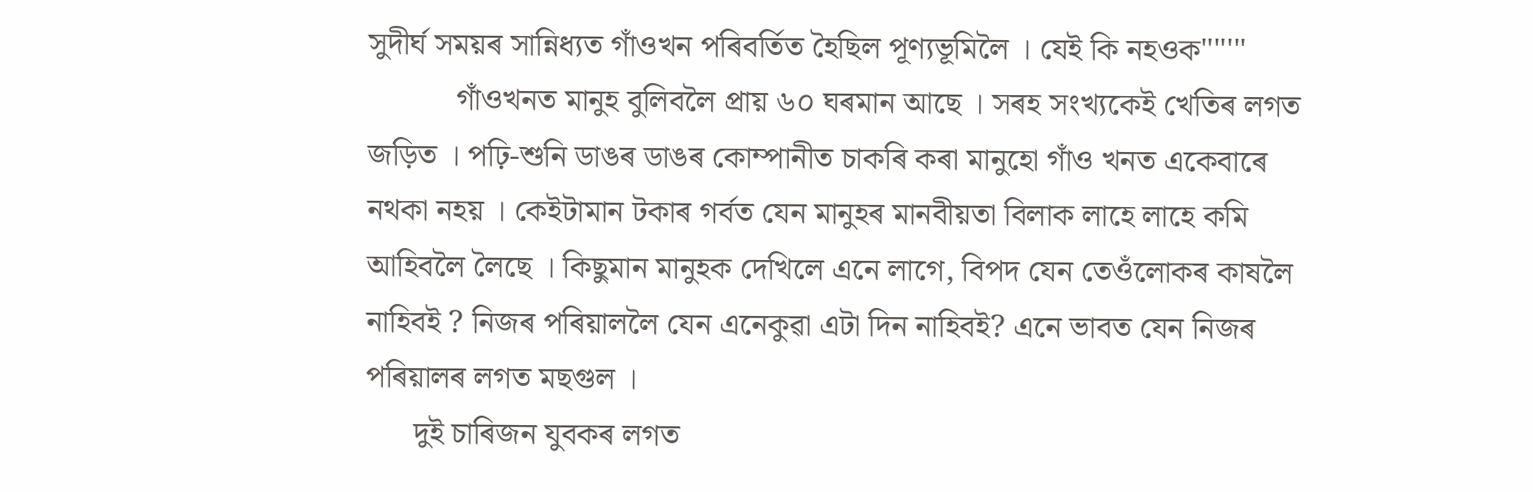সুদীর্ঘ সময়ৰ সান্নিধ্যত গাঁওখন পৰিবৰ্তিত হৈছিল পূণ্যভূমিলৈ । যেই কি নহওক'''''''
           গাঁওখনত মানুহ বুলিবলৈ প্রায় ৬০ ঘৰমান আছে । সৰহ সংখ্যকেই খেতিৰ লগত জড়িত । পঢ়ি-শুনি ডাঙৰ ডাঙৰ কোম্পানীত চাকৰি কৰা মানুহো গাঁও খনত একেবাৰে নথকা নহয় । কেইটামান টকাৰ গৰ্বত যেন মানুহৰ মানবীয়তা বিলাক লাহে লাহে কমি আহিবলৈ লৈছে । কিছুমান মানুহক দেখিলে এনে লাগে, বিপদ যেন তেওঁলোকৰ কাষলৈ নাহিবই ? নিজৰ পৰিয়াললৈ যেন এনেকুৱা এটা দিন নাহিবই? এনে ভাবত যেন নিজৰ পৰিয়ালৰ লগত মছগুল ।
      দুই চাৰিজন যুবকৰ লগত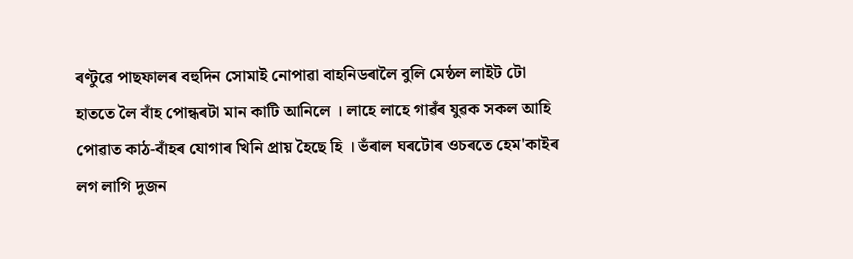ৰণ্টুৱে পাছফালৰ বহুদিন সোমাই নোপাৱা বাহনিডৰালৈ বুলি মেন্ঠল লাইট টো হাততে লৈ বাঁহ পোন্ধৰটা মান কাটি আনিলে । লাহে লাহে গাৱঁৰ যুৱক সকল আহি পোৱাত কাঠ-বাঁহৰ যোগাৰ খিনি প্রায় হৈছে হি । ভঁৰাল ঘৰটোৰ ওচৰতে হেম'কাইৰ লগ লাগি দুজন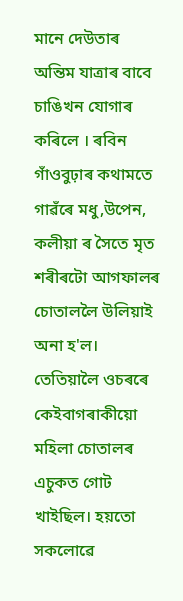মানে দেউতাৰ অন্তিম যাত্ৰাৰ বাবে চাঙিখন যোগাৰ কৰিলে । ৰবিন গাঁওবুঢ়াৰ কথামতে গাৱঁৰে মধু,উপেন, কলীয়া ৰ সৈতে মৃত শৰীৰটো আগফালৰ চোতাললৈ উলিয়াই অনা হ'ল। তেতিয়ালৈ ওচৰৰে কেইবাগৰাকীয়ো মহিলা চোতালৰ এচুকত গোট খাইছিল। হয়তো সকলোৱে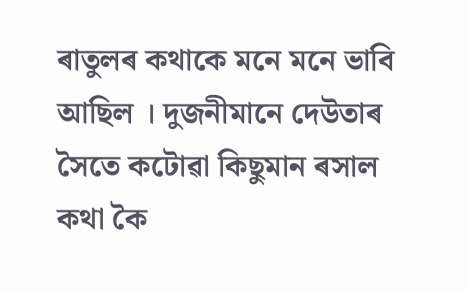ৰাতুলৰ কথাকে মনে মনে ভাবি আছিল । দুজনীমানে দেউতাৰ সৈতে কটোৱা কিছুমান ৰসাল কথা কৈ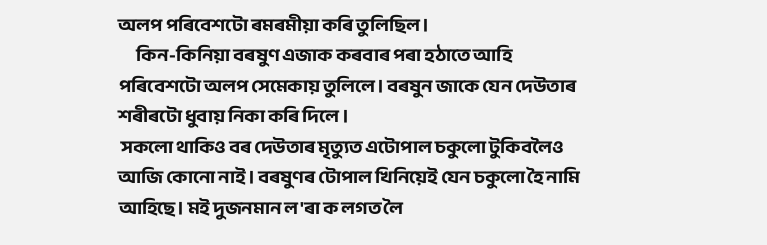অলপ পৰিবেশটো ৰমৰমীয়া কৰি তুলিছিল।
      কিন-কিনিয়া বৰষুণ এজাক কৰবাৰ পৰা হঠাতে আহি পৰিবেশটো অলপ সেমেকায় তুলিলে। বৰষুন জাকে যেন দেউতাৰ শৰীৰটো ধুবায় নিকা কৰি দিলে ।
 সকলো থাকিও বৰ দেউতাৰ মৃত্যুত এটোপাল চকুলো টুকিবলৈও আজি কোনো নাই । বৰষুণৰ টোপাল খিনিয়েই যেন চকুলো হৈ নামি আহিছে। মই দুজনমান ল'ৰা ক লগত লৈ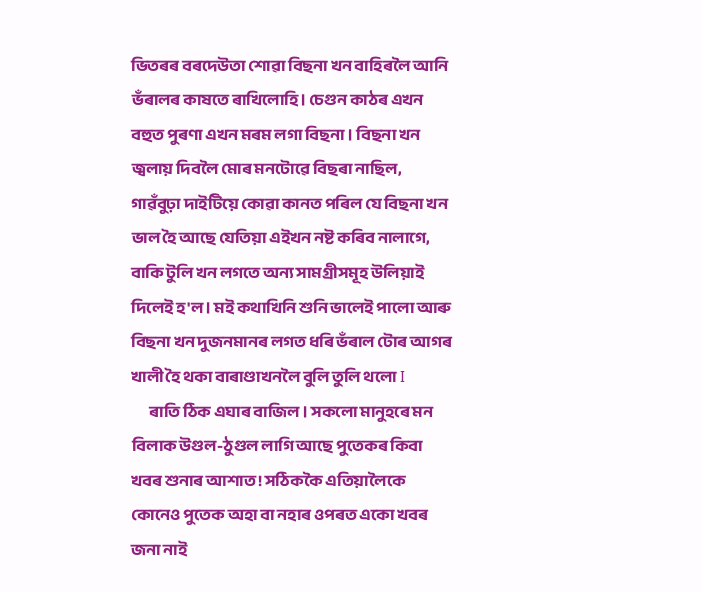ভিতৰৰ বৰদেউতা শোৱা বিছনা খন বাহিৰলৈ আনি ভঁৰালৰ কাষতে ৰাখিলোহি। চেগুন কাঠৰ এখন বহুত পুৰণা এখন মৰম লগা বিছনা । বিছনা খন জ্বলায় দিবলৈ মোৰ মনটোৱে বিছৰা নাছিল,  গাৱঁবুঢ়া দাইটিয়ে কোৱা কানত পৰিল যে বিছনা খন ভাল হৈ আছে যেতিয়া এইখন নষ্ট কৰিব নালাগে, বাকি টুলি খন লগতে অন্য সামগ্রীসমূহ উলিয়াই দিলেই হ'ল। মই কথাখিনি শুনি ভালেই পালো আৰু বিছনা খন দুজনমানৰ লগত ধৰি ভঁৰাল টোৰ আগৰ খালী হৈ থকা বাৰাণ্ডাখনলৈ বুলি তুলি থলো I
       ৰাতি ঠিক এঘাৰ বাজিল । সকলো মানুহৰে মন বিলাক উগুল-ঠুগুল লাগি আছে পুতেকৰ কিবা খবৰ শুনাৰ আশাত ! সঠিককৈ এতিয়ালৈকে কোনেও পুতেক অহা বা নহাৰ ওপৰত একো খবৰ জনা নাই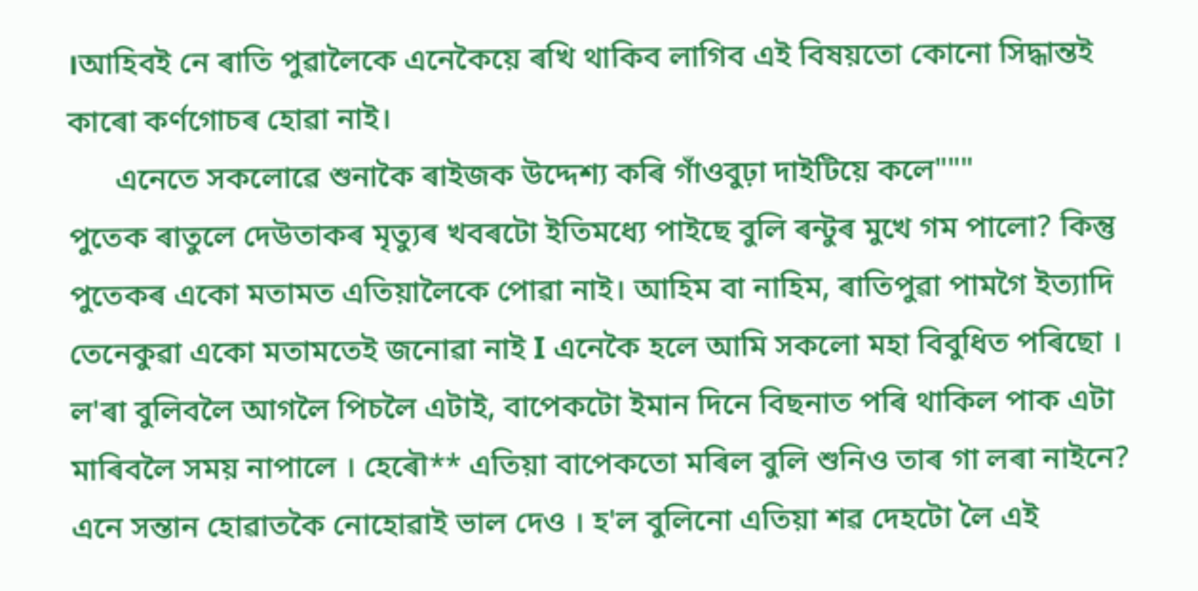।আহিবই নে ৰাতি পুৱালৈকে এনেকৈয়ে ৰখি থাকিব লাগিব এই বিষয়তো কোনো সিদ্ধান্তই কাৰো কৰ্ণগোচৰ হোৱা নাই।
      এনেতে সকলোৱে শুনাকৈ ৰাইজক উদ্দেশ্য কৰি গাঁওবুঢ়া দাইটিয়ে কলে"""
পুতেক ৰাতুলে দেউতাকৰ মৃত্যুৰ খবৰটো ইতিমধ্যে পাইছে বুলি ৰন্টুৰ মুখে গম পালো? কিন্তু পুতেকৰ একো মতামত এতিয়ালৈকে পোৱা নাই। আহিম বা নাহিম, ৰাতিপুৱা পামগৈ ইত্যাদি তেনেকুৱা একো মতামতেই জনোৱা নাই I এনেকৈ হলে আমি সকলো মহা বিবুধিত পৰিছো । ল'ৰা বুলিবলৈ আগলৈ পিচলৈ এটাই, বাপেকটো ইমান দিনে বিছনাত পৰি থাকিল পাক এটা মাৰিবলৈ সময় নাপালে । হেৰৌ** এতিয়া বাপেকতো মৰিল বুলি শুনিও তাৰ গা লৰা নাইনে? এনে সন্তান হোৱাতকৈ নোহোৱাই ভাল দেও । হ'ল বুলিনো এতিয়া শৱ দেহটো লৈ এই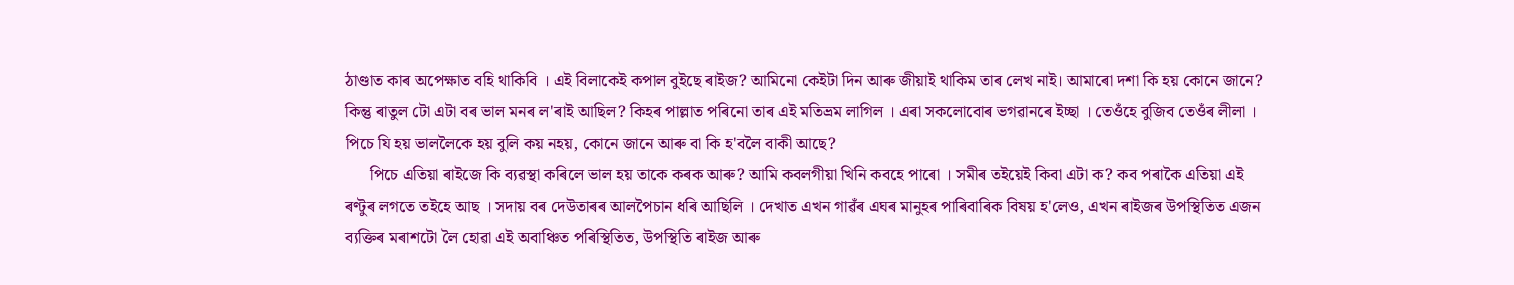ঠাণ্ডাত কাৰ অপেক্ষাত বহি থাকিবি । এই বিলাকেই কপাল বুইছে ৰাইজ? আমিনো কেইটা দিন আৰু জীয়াই থাকিম তাৰ লেখ নাই। আমাৰো দশা কি হয় কোনে জানে? কিন্তু ৰাতুল টো এটা বৰ ভাল মনৰ ল'ৰাই আছিল? কিহৰ পাল্লাত পৰিনো তাৰ এই মতিভ্ৰম লাগিল । এৰা সকলোবোৰ ভগৱানৰে ইচ্ছা । তেওঁহে বুজিব তেওঁৰ লীলা । পিচে যি হয় ভাললৈকে হয় বুলি কয় নহয়, কোনে জানে আৰু বা কি হ'বলৈ বাকী আছে?
      পিচে এতিয়া ৰাইজে কি ব্যৱস্থা কৰিলে ভাল হয় তাকে কৰক আৰু? আমি কবলগীয়া খিনি কবহে পাৰো । সমীৰ তইয়েই কিবা এটা ক? কব পৰাকৈ এতিয়া এই ৰণ্টুৰ লগতে তইহে আছ । সদায় বৰ দেউতাৰৰ আলপৈচান ধৰি আছিলি । দেখাত এখন গাৱঁৰ এঘৰ মানুহৰ পাৰিবাৰিক বিষয় হ'লেও, এখন ৰাইজৰ উপস্থিতিত এজন ব্যক্তিৰ মৰাশটো লৈ হোৱা এই অবাঞ্চিত পৰিস্থিতিত, উপস্থিতি ৰাইজ আৰু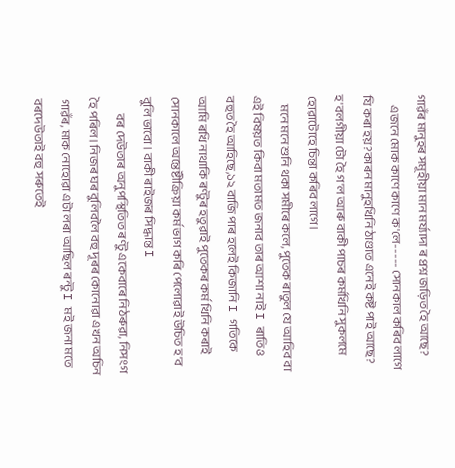গাৱঁৰ মানুহৰ সমূহীয়া মান মৰ্য্যাদা ৰ প্রশ্ন জড়িত হৈ আছে?
     এজনে মোক কাণে কাণে ক'লে----- সোনকাল কৰিব লাগে যি কৰা হয়?কাৰন মানুহখিনি ঠাণ্ডাত এনেই কষ্ট পাই আছে? হ'বলগীয়া টো হৈ গ'ল আৰু বাকী পাচৰ কর্মখিনি সুকলমে হোৱাটোহে চিন্তা কৰিব লাগে।
    মনে মনে শুনি থকা সমীৰে কলে, পুতেক ৰাতুল যে আহিব বা এই বিষয়ত কিবা মতামত জনাব তাৰ আশা নাই I ৰাতিও বহুত হৈ আহিছে,১২ বাজি পাৰ হলেই কিজানি I গতিকে আমি ৰখি নাথাকি ৰণ্টুৰ হতুৱাই পুতেকৰ কর্ম খিনি কৰাই সোনকালে অন্তেষ্টীক্রিয়া কর্ম ভাগ কৰি পেলোৱাই উচিত হ'ব বুলি ভাবো। বাকী ৰাইজৰ সিদ্ধান্ত I
       বৰ দেউতাৰ অনুপস্থিতিত ৰণ্টু একেবাৰে নিঠৰুৱা, নিসংগ হৈ পৰিল। নিজৰ ঘৰ বুলিবলৈ বহু দূৰৰ কোনোৱা এখন অচিন গাৱঁৰ, মাক নোহোৱা এটা লৰা আছিল ৰন্টু I মই জনা মতে বৰদেউতাই বহু সৰুতেই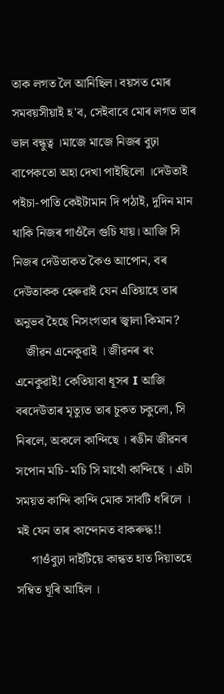তাক লগত লৈ আনিছিল। বয়সত মোৰ সমবয়সীয়াই হ'ব, সেইবাবে মোৰ লগত তাৰ ভাল বন্ধুত্ব ।মাজে মাজে নিজৰ বুঢ়া বাপেকতো অহা দেখা পাইছিলো ।দেউতাই পইচা-পাতি কেইটামান দি পঠাই, দুদিন মান থাকি নিজৰ গাওঁলৈ গুচি যায়। আজি সি নিজৰ দেউতাকত কৈও আপোন, বৰ দেউতাকক হেৰুৱাই যেন এতিয়াহে তাৰ অনুভব হৈছে নিসংগতাৰ জ্বালা কিমান?
    জীৱন এনেকুৱাই । জীৱনৰ ৰং এনেকুৱাই! কেতিয়াবা ধূসৰ I আজি বৰদেউতাৰ মৃত্যুত তাৰ চুকত চকুলো, সি নিৰলে, অকলে কান্দিছে । ৰঙীন জীৱনৰ সপোন মচি- মচি সি মাথোঁ কান্দিছে । এটা সময়ত কান্দি কান্দি মোক সাবটি ধৰিলে । মই যেন তাৰ কান্দোনত বাকৰুদ্ধ!!
     গাওঁবুঢ়া দাইটিয়ে কান্ধত হাত দিয়াতহে সম্বিত ঘূৰি আহিল ।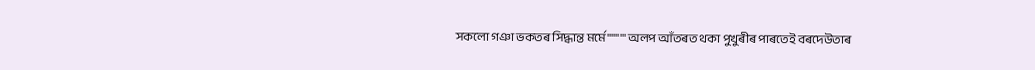সকলো গঞা ভকতৰ সিদ্ধান্ত মর্মে''''''''' অলপ আঁতৰত থকা পুখুৰীৰ পাৰতেই বৰদেউতাৰ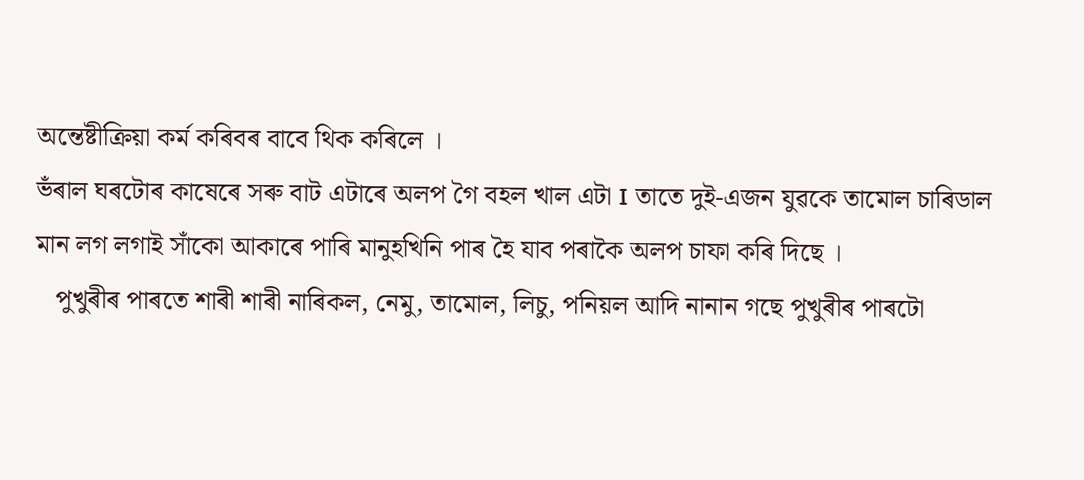অন্তেষ্টীক্রিয়া কর্ম কৰিবৰ বাবে থিক কৰিলে ।
ভঁৰাল ঘৰটোৰ কাষেৰে সৰু বাট এটাৰে অলপ গৈ বহল খাল এটা I তাতে দুই-এজন যুৱকে তামোল চাৰিডাল মান লগ লগাই সাঁকো আকাৰে পাৰি মানুহখিনি পাৰ হৈ যাব পৰাকৈ অলপ চাফা কৰি দিছে ।
   পুখুৰীৰ পাৰতে শাৰী শাৰী নাৰিকল, নেমু, তামোল, লিচু, পনিয়ল আদি নানান গছে পুখুৰীৰ পাৰটো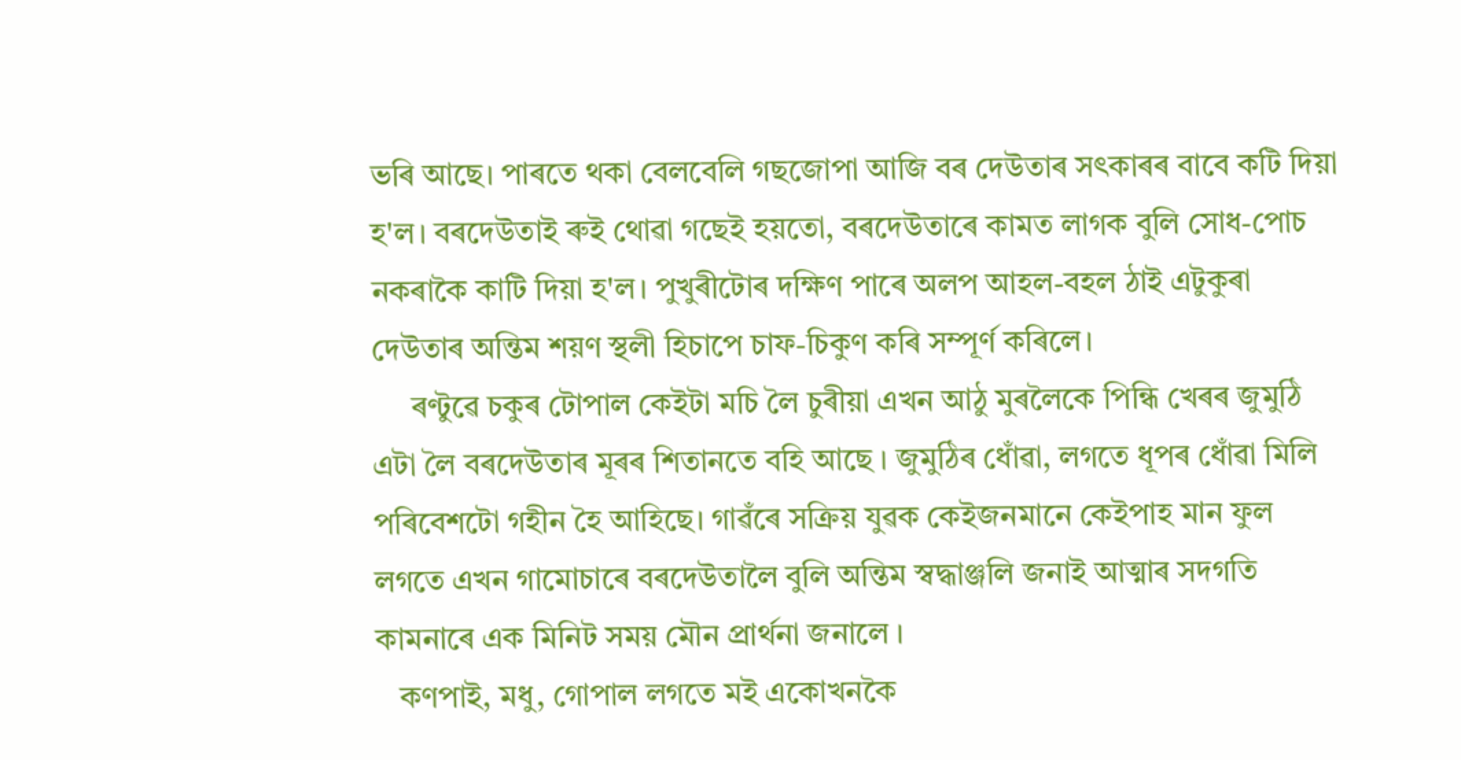ভৰি আছে। পাৰতে থকা বেলবেলি গছজোপা আজি বৰ দেউতাৰ সৎকাৰৰ বাবে কটি দিয়া হ'ল। বৰদেউতাই ৰুই থোৱা গছেই হয়তো, বৰদেউতাৰে কামত লাগক বুলি সোধ-পোচ নকৰাকৈ কাটি দিয়া হ'ল। পুখুৰীটোৰ দক্ষিণ পাৰে অলপ আহল-বহল ঠাই এটুকুৰা দেউতাৰ অন্তিম শয়ণ স্থলী হিচাপে চাফ-চিকুণ কৰি সম্পূর্ণ কৰিলে।
     ৰণ্টুৱে চকুৰ টোপাল কেইটা মচি লৈ চুৰীয়া এখন আঠু মুৰলৈকে পিন্ধি খেৰৰ জুমুঠি এটা লৈ বৰদেউতাৰ মূৰৰ শিতানতে বহি আছে । জুমুঠিৰ ধোঁৱা, লগতে ধূপৰ ধোঁৱা মিলি পৰিবেশটো গহীন হৈ আহিছে। গাৱঁৰে সক্রিয় যুৱক কেইজনমানে কেইপাহ মান ফুল লগতে এখন গামোচাৰে বৰদেউতালৈ বুলি অন্তিম স্বদ্ধাঞ্জলি জনাই আত্মাৰ সদগতি কামনাৰে এক মিনিট সময় মৌন প্রার্থনা জনালে ।
   কণপাই, মধু, গোপাল লগতে মই একোখনকৈ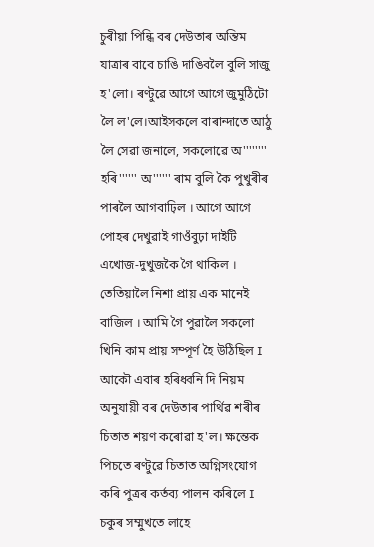চুৰীয়া পিন্ধি বৰ দেউতাৰ অন্তিম যাত্ৰাৰ বাবে চাঙি দাঙিবলৈ বুলি সাজু হ'লো। ৰণ্টুৱে আগে আগে জুমুঠিটো লৈ ল'লে।আইসকলে বাৰান্দাতে আঠু লৈ সেৱা জনালে, সকলোৱে অ'''''''' হৰি'''''' অ'''''' ৰাম বুলি কৈ পুখুৰীৰ পাৰলৈ আগবাঢ়িল । আগে আগে পোহৰ দেখুৱাই গাওঁবুঢ়া দাইটি এখোজ-দুখুজকৈ গৈ থাকিল ।
তেতিয়ালৈ নিশা প্ৰায় এক মানেই বাজিল । আমি গৈ পুৱালৈ সকলো খিনি কাম প্রায় সম্পূর্ণ হৈ উঠিছিল I আকৌ এবাৰ হৰিধ্বনি দি নিয়ম অনুযায়ী বৰ দেউতাৰ পাৰ্থিৱ শৰীৰ চিতাত শয়ণ কৰোৱা হ'ল। ক্ষন্তেক পিচতে ৰণ্টুৱে চিতাত অগ্নিসংযোগ কৰি পুত্ৰৰ কৰ্তব্য পালন কৰিলে I
চকুৰ সম্মুখতে লাহে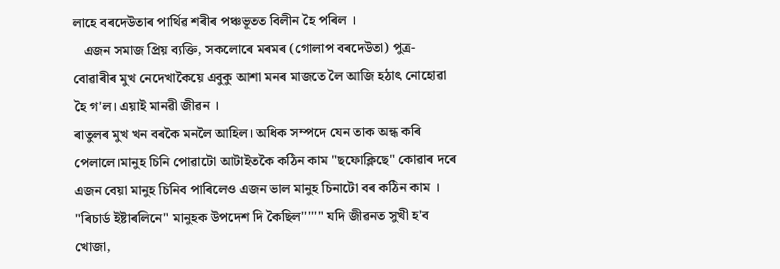লাহে বৰদেউতাৰ পার্থিৱ শৰীৰ পঞ্চভূতত বিলীন হৈ পৰিল ।
   এজন সমাজ প্রিয় ব্যক্তি, সকলোৰে মৰমৰ (গোলাপ বৰদেউতা) পুত্র- বোৱাৰীৰ মুখ নেদেখাকৈয়ে এবুকু আশা মনৰ মাজতে লৈ আজি হঠাৎ নোহোৱা হৈ গ'ল। এয়াই মানৱী জীৱন ।
ৰাতুলৰ মুখ খন বৰকৈ মনলৈ আহিল। অধিক সম্পদে যেন তাক অন্ধ কৰি পেলালে।মানুহ চিনি পোৱাটো আটাইতকৈ কঠিন কাম "ছফোক্লিছে" কোৱাৰ দৰে এজন বেয়া মানুহ চিনিব পাৰিলেও এজন ভাল মানুহ চিনাটো বৰ কঠিন কাম ।
"ৰিচাৰ্ড ইষ্টাৰলিনে" মানুহক উপদেশ দি কৈছিল'''''" যদি জীৱনত সুখী হ'ব খোজা,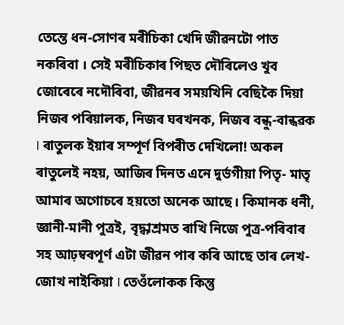তেন্তে ধন-সোণৰ মৰীচিকা খেদি জীৱনটো পাত নকৰিবা । সেই মৰীচিকাৰ পিছত দৌৰিলেও খুব জোৰেৰে নদৌৰিবা, জীৱনৰ সময়খিনি বেছিকৈ দিয়া নিজৰ পৰিয়ালক, নিজৰ ঘৰখনক, নিজৰ বন্ধু-বান্ধৱক I ৰাতুলক ইয়াৰ সম্পূর্ণ বিপৰীত দেখিলো! অকল ৰাতুলেই নহয়, আজিৰ দিনত এনে দুৰ্ভগীয়া পিতৃ- মাতৃ আমাৰ অগোচৰে হয়তো অনেক আছে। কিমানক ধনী, জ্ঞানী-মানী পুত্রই, বৃদ্ধাশ্ৰমত ৰাখি নিজে পুত্র-পৰিবাৰ সহ আঢ়ম্বৰপূৰ্ণ এটা জীৱন পাৰ কৰি আছে তাৰ লেখ-জোখ নাইকিয়া I তেওঁলোকক কিন্তু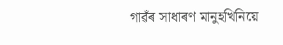গাৱঁৰ সাধাৰণ মানুহখিনিয়ে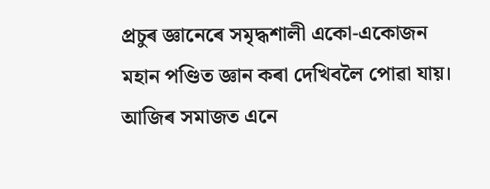প্ৰচুৰ জ্ঞানেৰে সমৃদ্ধশালী একো-একোজন মহান পণ্ডিত জ্ঞান কৰা দেখিবলৈ পোৱা যায়। আজিৰ সমাজত এনে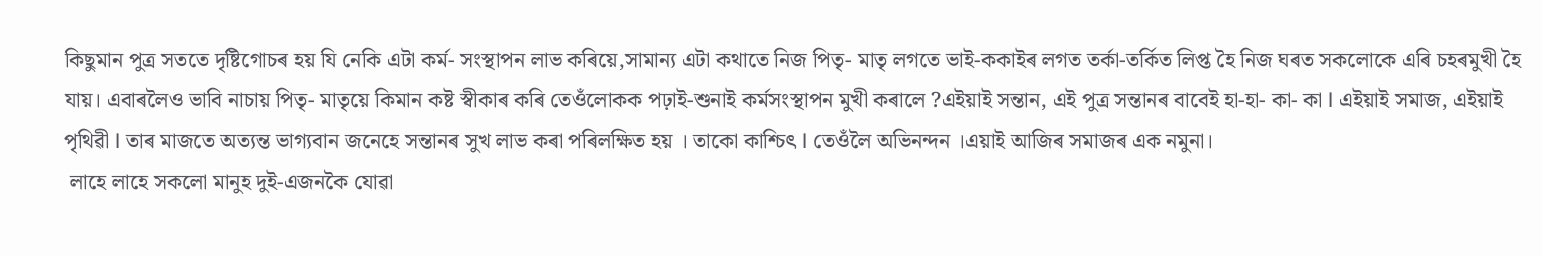কিছুমান পুত্র সততে দৃষ্টিগোচৰ হয় যি নেকি এটা কর্ম- সংস্থাপন লাভ কৰিয়ে,সামান্য এটা কথাতে নিজ পিতৃ- মাতৃ লগতে ভাই-ককাইৰ লগত তর্কা-তর্কিত লিপ্ত হৈ নিজ ঘৰত সকলোকে এৰি চহৰমুখী হৈ যায়। এবাৰলৈও ভাবি নাচায় পিতৃ- মাতৃয়ে কিমান কষ্ট স্বীকাৰ কৰি তেওঁলোকক পঢ়াই-শুনাই কর্মসংস্থাপন মুখী কৰালে ?এইয়াই সন্তান, এই পুত্র সন্তানৰ বাবেই হা-হা- কা- কা I এইয়াই সমাজ, এইয়াই পৃথিৱী I তাৰ মাজতে অত্যন্ত ভাগ্যবান জনেহে সন্তানৰ সুখ লাভ কৰা পৰিলক্ষিত হয় । তাকো কাশ্চিৎ I তেওঁলৈ অভিনন্দন ।এয়াই আজিৰ সমাজৰ এক নমুনা।
 লাহে লাহে সকলো মানুহ দুই-এজনকৈ যোৱা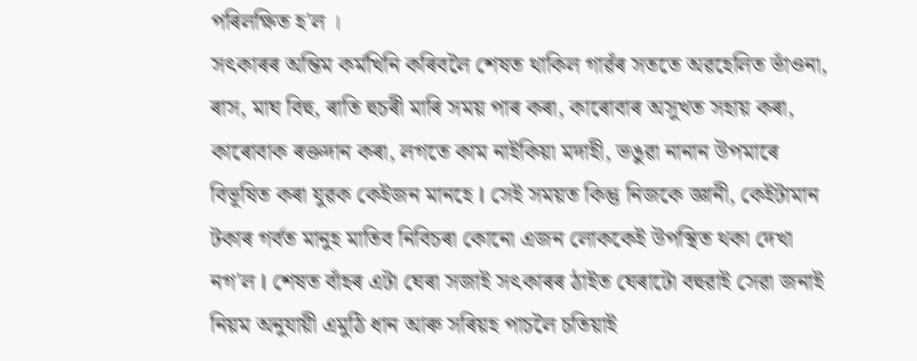পৰিলক্ষিত হ'ল ।
সৎকাৰৰ অন্তিম কৰ্মখিনি কৰিবলৈ শেষত থাকিল গাৱঁৰ সততে অৱহেলিত ভাঁওনা, ৰাস, মাঘ বিহু, ৰাতি হুচৰী মাৰি সময় পাৰ কৰা, কাৰোবাৰ অসুখত সহায় কৰা, কাৰোবাক ৰক্তদান কৰা, লগতে কাম নাইকিয়া মদাহী, ভঙুৱা নানান উপমাৰে বিভূষিত কৰা যুৱক কেইজন মানহে I সেই সময়ত কিন্তু নিজকে জ্ঞানী, কেইটামান টকাৰ গৰ্বত মানুহ মাতিব নিবিচৰা কোনো এজন লোককেই উপস্থিত থকা দেখা নগ'ল I শেষত বাঁহৰ এটা ঘেৰা সজাই সৎকাৰৰ ঠাইত ঘেৰাটো বহুৱাই সেৱা জনাই নিয়ম অনুযায়ী এমুঠি ধান আৰু সৰিয়হ পাচলৈ চতিয়াই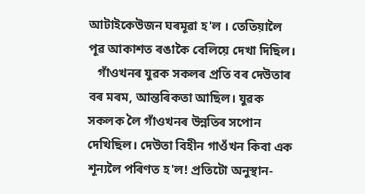আটাইকেউজন ঘৰমূৱা হ'ল । তেতিয়ালৈ পূৱ আকাশত ৰঙাকৈ বেলিয়ে দেখা দিছিল।
   গাঁওখনৰ যুৱক সকলৰ প্রতি বৰ দেউতাৰ বৰ মৰম, আন্তৰিকতা আছিল। যুৱক সকলক লৈ গাঁওখনৰ উন্নতিৰ সপোন দেখিছিল। দেউতা বিহীন গাওঁখন কিবা এক শূন্যলৈ পৰিণত হ'ল! প্রতিটো অনুস্থান-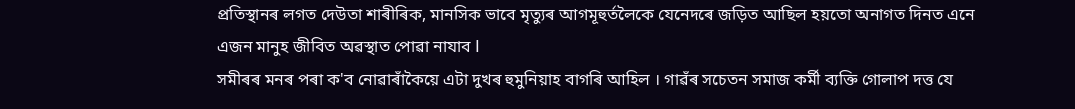প্ৰতিস্থানৰ লগত দেউতা শাৰীৰিক, মানসিক ভাবে মৃত্যুৰ আগমূহুৰ্তলৈকে যেনেদৰে জড়িত আছিল হয়তো অনাগত দিনত এনে এজন মানুহ জীবিত অৱস্থাত পোৱা নাযাব I
সমীৰৰ মনৰ পৰা ক'ব নোৱাৰাঁকৈয়ে এটা দুখৰ হুমুনিয়াহ বাগৰি আহিল । গাৱঁৰ সচেতন সমাজ কর্মী ব্যক্তি গোলাপ দত্ত যে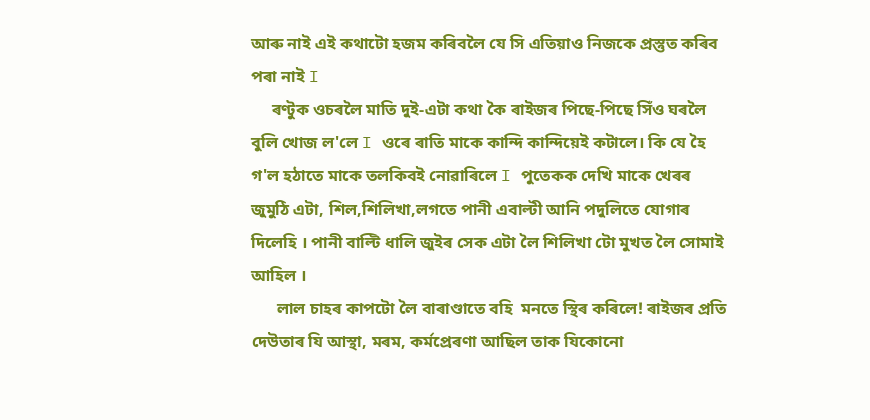আৰু নাই এই কথাটো হজম কৰিবলৈ যে সি এতিয়াও নিজকে প্ৰস্তুত কৰিব
পৰা নাই I
     ৰণ্টুক ওচৰলৈ মাতি দুই-এটা কথা কৈ ৰাইজৰ পিছে-পিছে সিঁও ঘৰলৈ বুলি খোজ ল'লে I ওৰে ৰাতি মাকে কান্দি কান্দিয়েই কটালে। কি যে হৈ গ'ল হঠাতে মাকে তলকিবই নোৱাৰিলে I পুতেকক দেখি মাকে খেৰৰ জুমুঠি এটা, শিল,শিলিখা,লগতে পানী এবাল্টী আনি পদুলিতে যোগাৰ দিলেহি । পানী বাল্টি ধালি জুইৰ সেক এটা লৈ শিলিখা টো মুখত লৈ সোমাই আহিল ।
      লাল চাহৰ কাপটো লৈ বাৰাণ্ডাতে বহি  মনতে স্থিৰ কৰিলে! ৰাইজৰ প্রতি দেউতাৰ যি আস্থা, মৰম, কৰ্মপ্ৰেৰণা আছিল তাক যিকোনো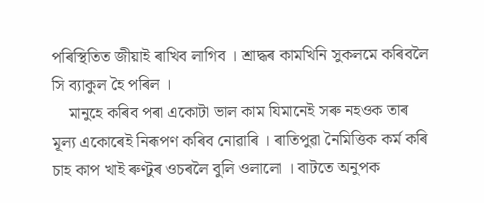পৰিস্থিতিত জীয়াই ৰাখিব লাগিব । শ্ৰাদ্ধৰ কামখিনি সুকলমে কৰিবলৈ সি ব্যাকুল হৈ পৰিল ।
    মানুহে কৰিব পৰা একোটা ভাল কাম যিমানেই সৰু নহওক তাৰ মূল্য একোৰেই নিৰূপণ কৰিব নোৱাৰি । ৰাতিপুৱা নৈমিত্তিক কর্ম কৰি চাহ কাপ খাই ৰুণ্টুৰ ওচৰলৈ বুলি ওলালো । বাটতে অনুপক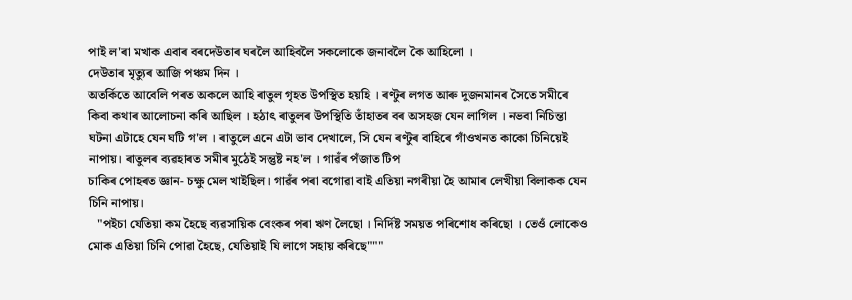পাই ল'ৰা মখাক এবাৰ বৰদেউতাৰ ঘৰলৈ আহিবলৈ সকলোকে জনাবলৈ কৈ আহিলো ।
দেউতাৰ মৃত্যুৰ আজি পঞ্চম দিন ।
অতর্কিতে আবেলি পৰত অকলে আহি ৰাতুল গৃহত উপস্থিত হয়হি । ৰণ্টুৰ লগত আৰু দুজনমানৰ সৈতে সমীৰে কিবা কথাৰ আলোচনা কৰি আছিল । হঠাৎ ৰাতুলৰ উপস্থিতি তাঁহাতৰ বৰ অসহজ যেন লাগিল । নভবা নিচিন্তা ঘটনা এটাহে যেন ঘটি গ'ল । ৰাতুলে এনে এটা ভাব দেখালে, সি যেন ৰণ্টুৰ বাহিৰে গাঁওখনত কাকো চিনিয়েই নাপায়। ৰাতুলৰ ব্যৱহাৰত সমীৰ মুঠেই সন্তুষ্ট নহ'ল । গাৱঁৰ পঁজাত টিপ
চাকিৰ পোহৰত জ্ঞান- চক্ষু মেল খাইছিল। গাৱঁৰ পৰা বগোৱা বাই এতিয়া নগৰীয়া হৈ আমাৰ লেখীয়া বিলাকক যেন চিনি নাপায়।
   "পইচা যেতিয়া কম হৈছে ব্যৱসায়িক বেংকৰ পৰা ঋণ লৈছো । নির্দিষ্ট সময়ত পৰিশোধ কৰিছো । তেওঁ লোকেও মোক এতিয়া চিনি পোৱা হৈছে, যেতিয়াই যি লাগে সহায় কৰিছে"""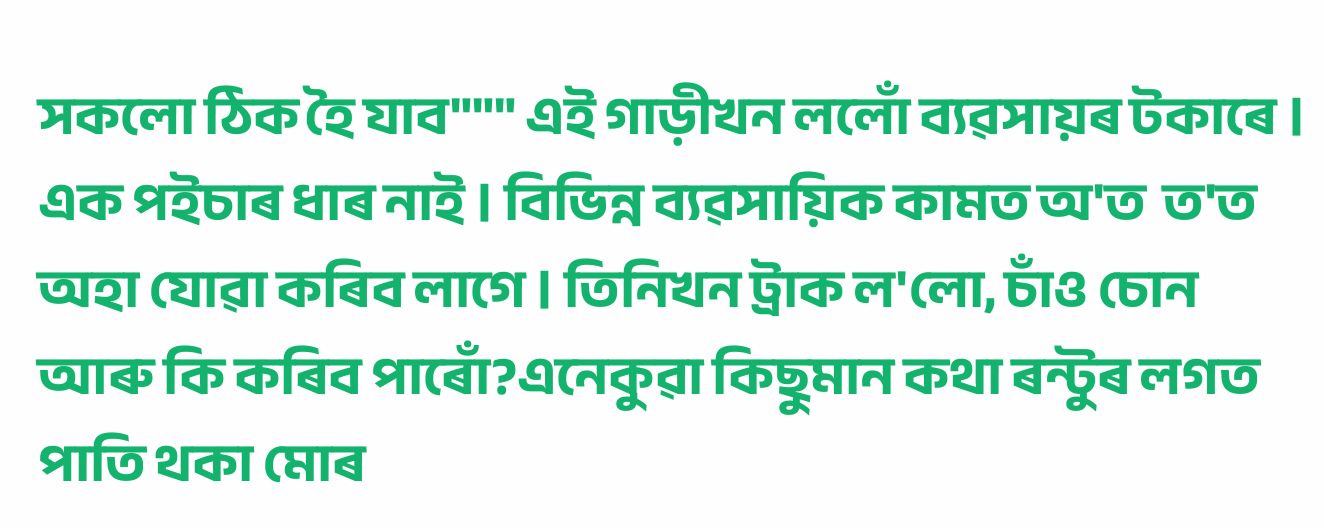সকলো ঠিক হৈ যাব""" এই গাড়ীখন ললোঁ ব্যৱসায়ৰ টকাৰে । এক পইচাৰ ধাৰ নাই । বিভিন্ন ব্যৱসায়িক কামত অ'ত  ত'ত অহা যোৱা কৰিব লাগে । তিনিখন ট্রাক ল'লো, চাঁও চোন আৰু কি কৰিব পাৰোঁ?এনেকুৱা কিছুমান কথা ৰন্টুৰ লগত পাতি থকা মোৰ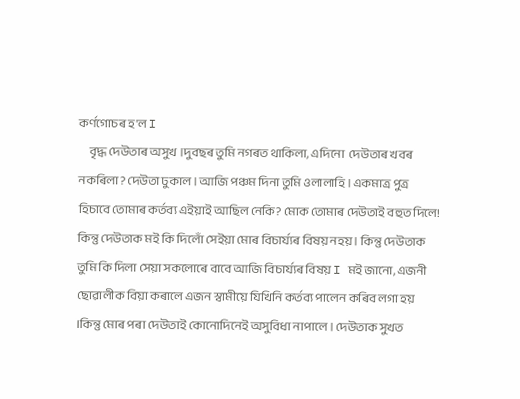কৰ্ণগোচৰ হ'ল I
     বৃদ্ধ দেউতাৰ অসুখ ।দুবছৰ তুমি নগৰত থাকিলা, এদিনো  দেউতাৰ খবৰ নকৰিলা? দেউতা ঢুকাল । আজি পঞ্চম দিনা তুমি ওলালাহি । একমাত্র পুত্র হিচাবে তোমাৰ কর্তব্য এইয়াই আছিল নেকি? মোক তোমাৰ দেউতাই বহুত দিলে! কিন্তু দেউতাক মই কি দিলোঁ সেইয়া মোৰ বিচাৰ্য্যৰ বিষয় নহয় । কিন্তু দেউতাক তুমি কি দিলা সেয়া সকলোৰে বাবে আজি বিচাৰ্য্যৰ বিষয় I মই জানো, এজনী ছোৱালীক বিয়া কৰালে এজন স্বামীয়ে যিখিনি কৰ্তব্য পালেন কৰিব লগা হয় Iকিন্তু মোৰ পৰা দেউতাই কোনোদিনেই অসুবিধা নাপালে । দেউতাক সুখত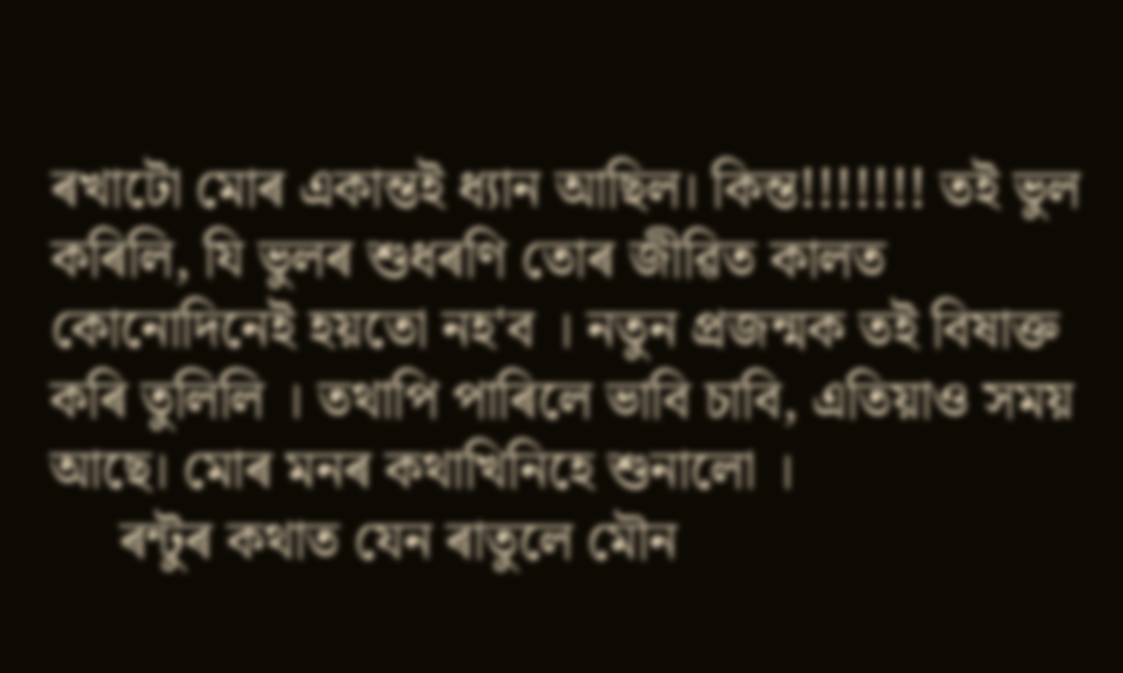ৰখাটো মোৰ একান্তই ধ্যান আছিল। কিন্ত!!!!!!! তই ভুল কৰিলি, যি ভুলৰ শুধৰণি তোৰ জীৱিত কালত কোনোদিনেই হয়তো নহ'ব । নতুন প্রজন্মক তই বিষাক্ত কৰি তুলিলি । তথাপি পাৰিলে ভাবি চাবি, এতিয়াও সময় আছে। মোৰ মনৰ কথাখিনিহে শুনালো ।
     ৰন্টুৰ কথাত যেন ৰাতুলে মৌন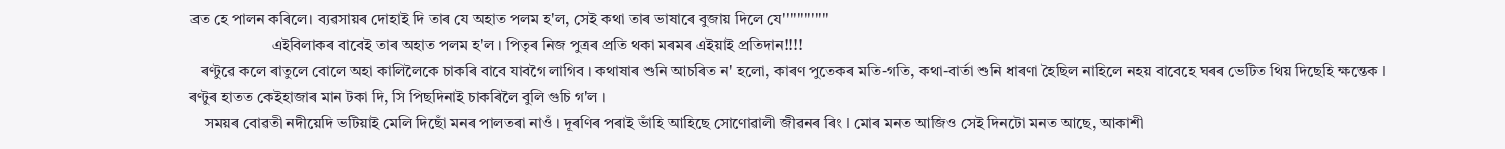ব্রত হে পালন কৰিলে। ব্যৱসায়ৰ দোহাই দি তাৰ যে অহাত পলম হ'ল, সেই কথা তাৰ ভাষাৰে বুজায় দিলে যে'''''''''''''
                     এইবিলাকৰ বাবেই তাৰ অহাত পলম হ'ল । পিতৃৰ নিজ পুত্ৰৰ প্রতি থকা মৰমৰ এইয়াই প্রতিদান!!!!
   ৰণ্টুৱে কলে ৰাতুলে বোলে অহা কালিলৈকে চাকৰি বাবে যাবগৈ লাগিব । কথাষাৰ শুনি আচৰিত ন' হলো, কাৰণ পুতেকৰ মতি-গতি, কথা-বার্তা শুনি ধাৰণা হৈছিল নাহিলে নহয় বাবেহে ঘৰৰ ভেটিত থিয় দিছেহি ক্ষন্তেক I
ৰণ্টুৰ হাতত কেইহাজাৰ মান টকা দি, সি পিছদিনাই চাকৰিলৈ বুলি গুচি গ'ল ।
    সময়ৰ বোৱতী নদীয়েদি ভটিয়াই মেলি দিছোঁ মনৰ পালতৰা নাওঁ । দূৰণিৰ পৰাই ভাঁহি আহিছে সোণোৱালী জীৱনৰ ৰিং I মোৰ মনত আজিও সেই দিনটো মনত আছে, আকাশী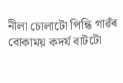নীলা চোলাটো পিন্ধি গাৱঁৰ বোকাময় কদর্য বাটটো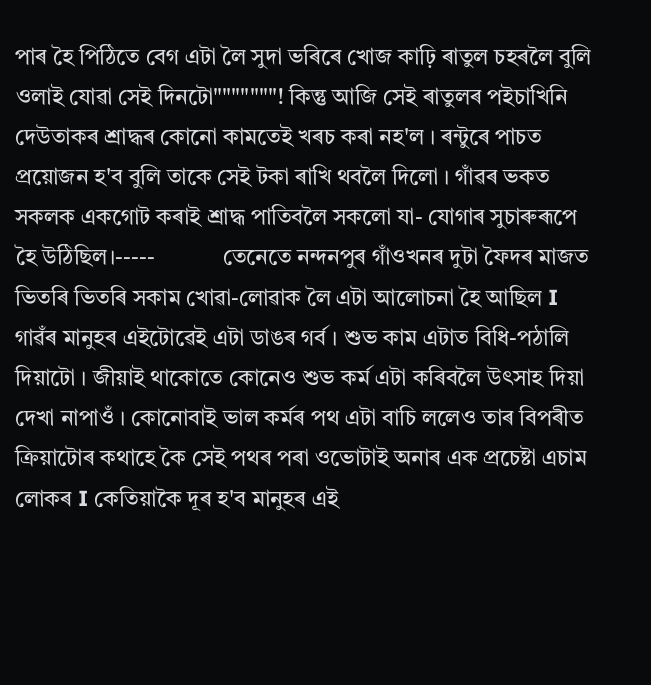পাৰ হৈ পিঠিতে বেগ এটা লৈ সুদা ভৰিৰে খোজ কাঢ়ি ৰাতুল চহৰলৈ বুলি ওলাই যোৱা সেই দিনটো"""""""! কিন্তু আজি সেই ৰাতুলৰ পইচাখিনি দেউতাকৰ শ্ৰাদ্ধৰ কোনো কামতেই খৰচ কৰা নহ'ল । ৰন্টুৰে পাচত প্রয়োজন হ'ব বুলি তাকে সেই টকা ৰাখি থবলৈ দিলো । গাঁৱৰ ভকত সকলক একগোট কৰাই শ্ৰাদ্ধ পাতিবলৈ সকলো যা- যোগাৰ সুচাৰুৰূপে হৈ উঠিছিল।-----            তেনেতে নন্দনপুৰ গাঁওখনৰ দুটা ফৈদৰ মাজত ভিতৰি ভিতৰি সকাম খোৱা-লোৱাক লৈ এটা আলোচনা হৈ আছিল I গাৱঁৰ মানুহৰ এইটোৱেই এটা ডাঙৰ গৰ্ব । শুভ কাম এটাত বিধি-পঠালি দিয়াটো । জীয়াই থাকোতে কোনেও শুভ কর্ম এটা কৰিবলৈ উৎসাহ দিয়া দেখা নাপাওঁ । কোনোবাই ভাল কৰ্মৰ পথ এটা বাচি ললেও তাৰ বিপৰীত ক্ৰিয়াটোৰ কথাহে কৈ সেই পথৰ পৰা ওভোটাই অনাৰ এক প্ৰচেষ্টা এচাম লোকৰ I কেতিয়াকৈ দূৰ হ'ব মানুহৰ এই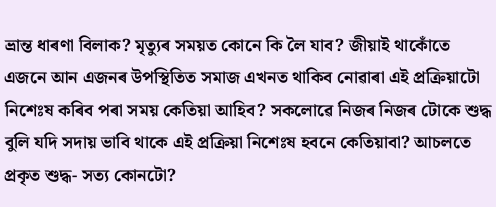ভ্রান্ত ধাৰণা বিলাক? মৃত্যুৰ সময়ত কোনে কি লৈ যাব? জীয়াই থাকোঁতে এজনে আন এজনৰ উপস্থিতিত সমাজ এখনত থাকিব নোৱাৰা এই প্রক্রিয়াটো নিশেঃষ কৰিব পৰা সময় কেতিয়া আহিব? সকলোৱে নিজৰ নিজৰ টোকে শুদ্ধ বুলি যদি সদায় ভাবি থাকে এই প্ৰক্ৰিয়া নিশেঃষ হবনে কেতিয়াবা? আচলতে প্রকৃত শুদ্ধ- সত্য কোনটো?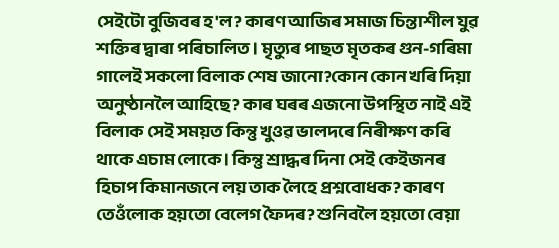সেইটো বুজিবৰ হ'ল? কাৰণ আজিৰ সমাজ চিন্তাশীল যুৱ শক্তিৰ দ্বাৰা পৰিচালিত। মৃত্যুৰ পাছত মৃতকৰ গুন-গৰিমা গালেই সকলো বিলাক শেষ জানো?কোন কোন খৰি দিয়া অনুষ্ঠানলৈ আহিছে? কাৰ ঘৰৰ এজনো উপস্থিত নাই এই বিলাক সেই সময়ত কিন্তু খুওৱ ভালদৰে নিৰীক্ষণ কৰি থাকে এচাম লোকে। কিন্তু শ্ৰাদ্ধৰ দিনা সেই কেইজনৰ হিচাপ কিমানজনে লয় তাক লৈহে প্রশ্নবোধক? কাৰণ তেওঁলোক হয়তো বেলেগ ফৈদৰ? শুনিবলৈ হয়তো বেয়া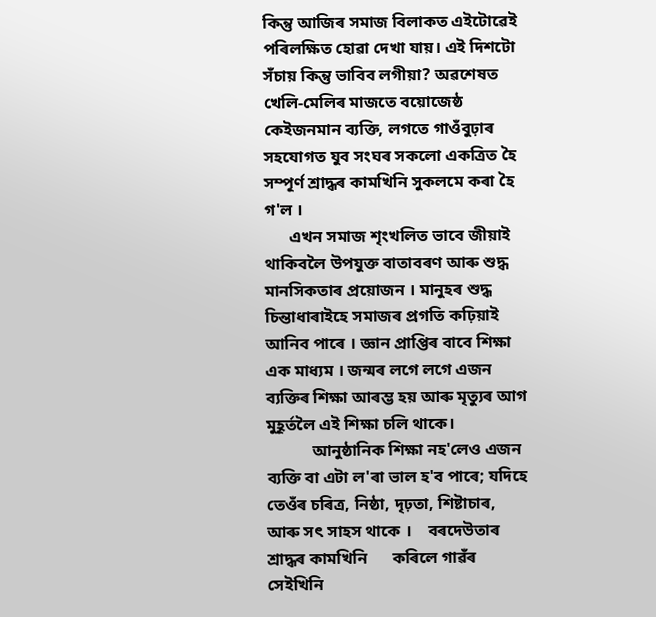কিন্তু আজিৰ সমাজ বিলাকত এইটোৱেই পৰিলক্ষিত হোৱা দেখা যায়। এই দিশটো সঁচায় কিন্তু ভাবিব লগীয়া? অৱশেষত খেলি-মেলিৰ মাজতে বয়োজেষ্ঠ কেইজনমান ব্যক্তি, লগতে গাওঁবুঢ়াৰ সহযোগত যুব সংঘৰ সকলো একত্ৰিত হৈ সম্পূর্ণ শ্ৰাদ্ধৰ কামখিনি সুকলমে কৰা হৈ গ'ল ।
      এখন সমাজ শৃংখলিত ভাবে জীয়াই থাকিবলৈ উপযুক্ত বাতাবৰণ আৰু শুদ্ধ মানসিকতাৰ প্রয়োজন । মানুহৰ শুদ্ধ চিন্তাধাৰাইহে সমাজৰ প্ৰগতি কঢ়িয়াই আনিব পাৰে । জ্ঞান প্ৰাপ্তিৰ বাবে শিক্ষা এক মাধ্যম । জন্মৰ লগে লগে এজন ব্যক্তিৰ শিক্ষা আৰম্ভ হয় আৰু মৃত্যুৰ আগ মুহূৰ্তলৈ এই শিক্ষা চলি থাকে।
           আনুষ্ঠানিক শিক্ষা নহ'লেও এজন ব্যক্তি বা এটা ল'ৰা ভাল হ'ব পাৰে; যদিহে তেওঁৰ চৰিত্ৰ, নিষ্ঠা, দৃঢ়তা, শিষ্টাচাৰ, আৰু সৎ সাহস থাকে ।    বৰদেউতাৰ শ্ৰাদ্ধৰ কামখিনি      কৰিলে গাৱঁৰ সেইখিনি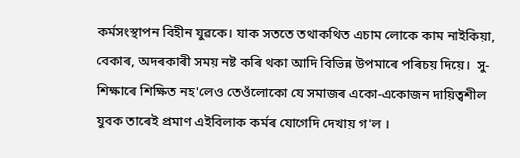কর্মসংস্থাপন বিহীন যুৱকে। যাক সততে তথাকথিত এচাম লোকে কাম নাইকিয়া, বেকাৰ, অদৰকাৰী সময় নষ্ট কৰি থকা আদি বিভিন্ন উপমাৰে পৰিচয় দিয়ে।  সু- শিক্ষাৰে শিক্ষিত নহ'লেও তেওঁলোকো যে সমাজৰ একো-একোজন দায়িত্বশীল যুবক তাৰেই প্ৰমাণ এইবিলাক কৰ্মৰ যোগেদি দেখায় গ'ল ।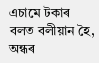এচামে টকাৰ বলত বলীয়ান হৈ, অন্ধৰ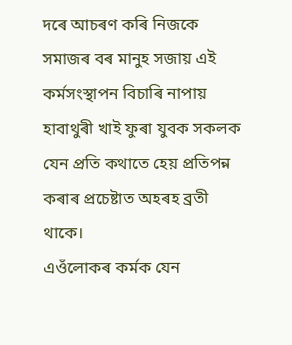দৰে আচৰণ কৰি নিজকে সমাজৰ বৰ মানুহ সজায় এই কর্মসংস্থাপন বিচাৰি নাপায় হাবাথুৰী খাই ফুৰা যুবক সকলক যেন প্রতি কথাতে হেয় প্রতিপন্ন কৰাৰ প্ৰচেষ্টাত অহৰহ ব্ৰতী থাকে।
এওঁলোকৰ কর্মক যেন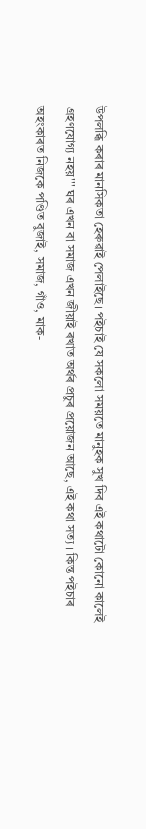উপলব্ধি কৰাৰ মানসিকতা হেৰুৱাই পেলাইছে। পইচাই যে সকলো সময়তে মানুহক সুখ দিব এই কথাটো কোনো কালেই গ্রহণযোগ্য নহয়''' ঘৰ এখন বা সমাজ এখন জীয়াই ৰখাত অৰ্থৰ প্ৰচুৰ প্রয়োজন আছে, এই কথা সত্য । কিন্ত পইচাৰ অহংকাৰত নিজকে পণ্ডিত বুজাই, সমাজ, গাঁও, মাক-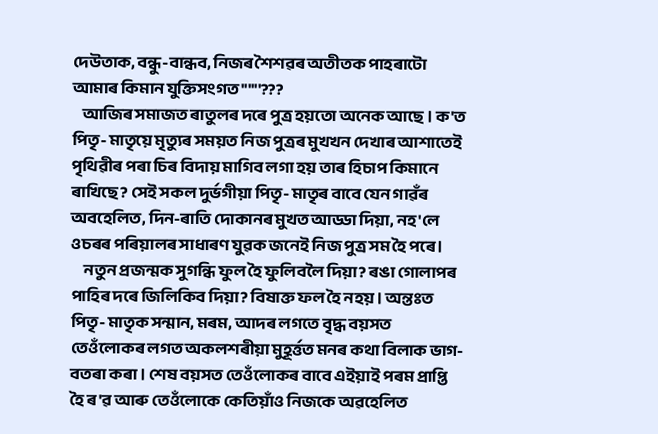দেউতাক, বন্ধু-বান্ধব, নিজৰ শৈশৱৰ অতীতক পাহৰাটো আমাৰ কিমান যুক্তিসংগত''''''???
    আজিৰ সমাজত ৰাতুলৰ দৰে পুত্র হয়তো অনেক আছে । ক'ত পিতৃ- মাতৃয়ে মৃত্যুৰ সময়ত নিজ পুত্ৰৰ মুখখন দেখাৰ আশাতেই পৃথিৱীৰ পৰা চিৰ বিদায় মাগিব লগা হয় তাৰ হিচাপ কিমানে ৰাখিছে? সেই সকল দুৰ্ভগীয়া পিতৃ- মাতৃৰ বাবে যেন গাৱঁৰ অবহেলিত, দিন-ৰাতি দোকানৰ মুখত আড্ডা দিয়া, নহ'লে ওচৰৰ পৰিয়ালৰ সাধাৰণ যুৱক জনেই নিজ পুত্র সম হৈ পৰে।
     নতুন প্রজন্মক সুগন্ধি ফুল হৈ ফুলিবলৈ দিয়া? ৰঙা গোলাপৰ পাহিৰ দৰে জিলিকিব দিয়া? বিষাক্ত ফল হৈ নহয় । অন্তঃত পিতৃ- মাতৃক সন্মান, মৰম, আদৰ লগতে বৃদ্ধ বয়সত তেওঁলোকৰ লগত অকলশৰীয়া মুহূৰ্ত্তত মনৰ কথা বিলাক ভাগ- বতৰা কৰা । শেষ বয়সত তেওঁলোকৰ বাবে এইয়াই পৰম প্রাপ্তি হৈ ৰ'ৱ আৰু তেওঁলোকে কেতিয়াঁও নিজকে অৱহেলিত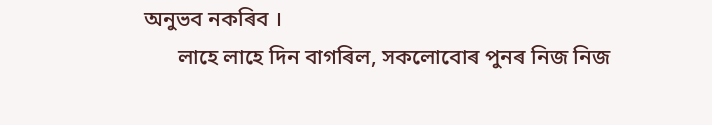অনুভব নকৰিব ।
      লাহে লাহে দিন বাগৰিল, সকলোবোৰ পুনৰ নিজ নিজ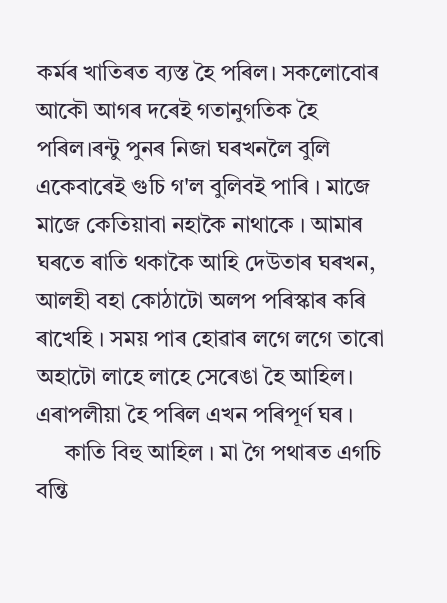কৰ্মৰ খাতিৰত ব্যস্ত হৈ পৰিল। সকলোবোৰ আকৌ আগৰ দৰেই গতানুগতিক হৈ পৰিল।ৰন্টু পুনৰ নিজা ঘৰখনলৈ বুলি একেবাৰেই গুচি গ'ল বুলিবই পাৰি । মাজে মাজে কেতিয়াবা নহাকৈ নাথাকে । আমাৰ ঘৰতে ৰাতি থকাকৈ আহি দেউতাৰ ঘৰখন, আলহী বহা কোঠাটো অলপ পৰিস্কাৰ কৰি ৰাখেহি । সময় পাৰ হোৱাৰ লগে লগে তাৰো অহাটো লাহে লাহে সেৰেঙা হৈ আহিল। এৰাপলীয়া হৈ পৰিল এখন পৰিপূৰ্ণ ঘৰ ।
     কাতি বিহু আহিল । মা গৈ পথাৰত এগচি বন্তি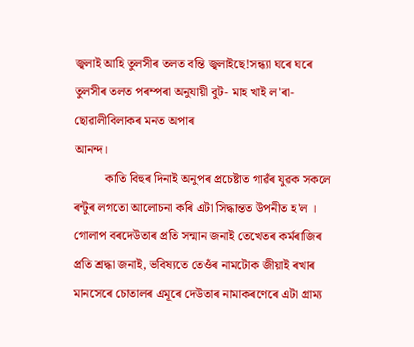জ্বলাই আহি তুলসীৰ তলত বন্তি জ্বলাইছে!সন্ধ্যা ঘৰে ঘৰে তুলসীৰ তলত পৰম্পৰা অনুযায়ী বুট- মাহ খাই ল'ৰা-ছোৱালীবিলাকৰ মনত অপাৰ
আনন্দ।
          কাতি বিহুৰ দিনাই অনুপৰ প্ৰচেষ্টাত গাৱঁৰ যুৱক সকলে ৰন্টুৰ লগতো আলোচনা কৰি এটা সিদ্ধান্তত উপনীত হ'ল । গোলাপ বৰদেউতাৰ প্রতি সন্মান জনাই তেখেতৰ কৰ্মৰাজিৰ প্রতি শ্ৰদ্ধা জনাই, ভবিষ্যতে তেওঁৰ নামটোক জীয়াই ৰখাৰ মানসেৰে চোতালৰ এমূৰে দেউতাৰ নামাকৰণেৰে এটা গ্ৰাম্য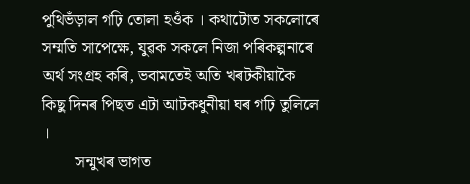পুথিভঁড়াল গঢ়ি তোলা হওঁক । কথাটোত সকলোৰে সম্মতি সাপেক্ষে, যুৱক সকলে নিজা পৰিকল্পনাৰে অর্থ সংগ্রহ কৰি, ভবামতেই অতি খৰটকীয়াকৈ কিছু দিনৰ পিছত এটা আটকধুনীয়া ঘৰ গঢ়ি তুলিলে ।
        সন্মুখৰ ভাগত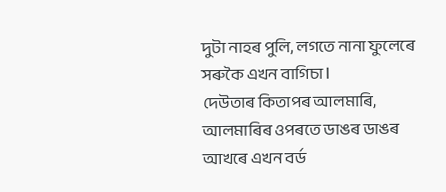দুটা নাহৰ পুলি, লগতে নানা ফুলেৰে সৰুকৈ এখন বাগিচা I
দেউতাৰ কিতাপৰ আলমাৰি, আলমাৰিৰ ওপৰতে ডাঙৰ ডাঙৰ আখৰে এখন বৰ্ড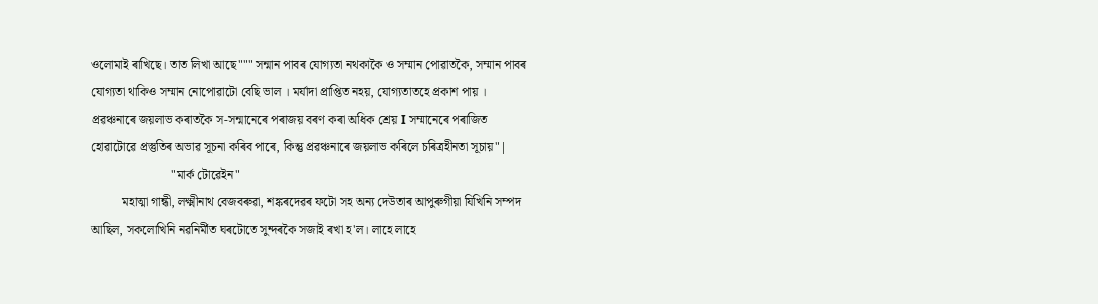ওলোমাই ৰাখিছে। তাত লিখা আছে""" সন্মান পাবৰ যোগ্যতা নথকাকৈ ও সম্মান পোৱাতকৈ, সম্মান পাবৰ যোগ্যতা থাকিও সম্মান নোপোৱাটো বেছি ভাল । মর্যাদা প্ৰাপ্তিত নহয়, যোগ্যতাতহে প্রকাশ পায় । প্ৰৱঞ্চনাৰে জয়লাভ কৰাতকৈ স-সন্মানেৰে পৰাজয় বৰণ কৰা অধিক শ্রেয় I সম্মানেৰে পৰাজিত হোৱাটোৱে প্ৰস্তুতিৰ অভাৱ সূচনা কৰিব পাৰে, কিন্তু প্ৰৱঞ্চনাৰে জয়লাভ কৰিলে চৰিত্ৰহীনতা সূচায়"|
                          "মার্ক টোৱেইন"
          মহাত্মা গান্ধী, লক্ষ্মীনাথ বেজবৰুৱা, শঙ্কৰদেৱৰ ফটো সহ অন্য দেউতাৰ আপুৰুগীয়া যিখিনি সম্পদ আছিল, সকলোখিনি নৱনিৰ্মীত ঘৰটোতে সুন্দৰকৈ সজাই ৰখা হ'ল। লাহে লাহে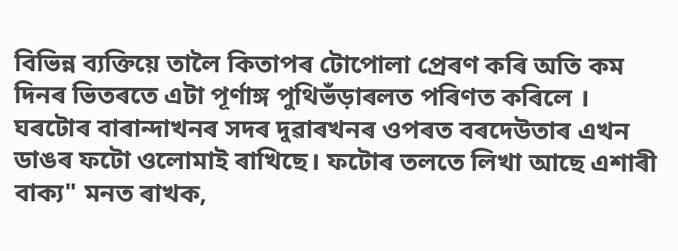বিভিন্ন ব্যক্তিয়ে তালৈ কিতাপৰ টোপোলা প্ৰেৰণ কৰি অতি কম দিনৰ ভিতৰতে এটা পূৰ্ণাঙ্গ পুথিভঁড়াৰলত পৰিণত কৰিলে । ঘৰটোৰ বাৰান্দাখনৰ সদৰ দুৱাৰখনৰ ওপৰত বৰদেউতাৰ এখন ডাঙৰ ফটো ওলোমাই ৰাখিছে। ফটোৰ তলতে লিখা আছে এশাৰী বাক্য" মনত ৰাখক,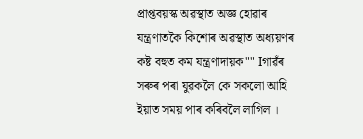প্ৰাপ্তবয়স্ক অৱস্থাত অজ্ঞ হোৱাৰ যন্ত্রণাতকৈ কিশোৰ অৱস্থাত অধ্যয়ণৰ কষ্ট বহুত কম যন্ত্ৰণাদায়ক"" Iগাৱঁৰ সৰুৰ পৰা যুৱকলৈ কে সকলো আহি ইয়াত সময় পাৰ কৰিবলৈ লাগিল ।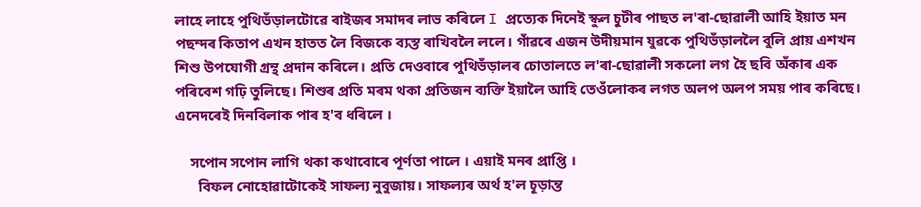লাহে লাহে পুথিভঁড়ালটোৱে ৰাইজৰ সমাদৰ লাভ কৰিলে I প্রত্যেক দিনেই স্কুল চুটীৰ পাছত ল'ৰা-ছোৱালী আহি ইয়াত মন পছন্দৰ কিতাপ এখন হাতত লৈ বিজকে ব্যস্ত ৰাখিবলৈ ললে। গাঁৱৰে এজন উদীয়মান যুৱকে পুথিভঁড়াললৈ বুলি প্রায় এশখন শিশু উপযোগী গ্রন্থ প্রদান কৰিলে। প্রতি দেওবাৰে পুথিভঁড়ালৰ চোতালতে ল'ৰা-ছোৱালী সকলো লগ হৈ ছবি অঁকাৰ এক পৰিবেশ গঢ়ি তুলিছে। শিশুৰ প্রতি মৰম থকা প্রতিজন ব্যক্তি ইয়ালৈ আহি তেওঁলোকৰ লগত অলপ অলপ সময় পাৰ কৰিছে। এনেদৰেই দিনবিলাক পাৰ হ'ব ধৰিলে ।

    সপোন সপোন লাগি থকা কথাবোৰে পূৰ্ণতা পালে । এয়াই মনৰ প্রাপ্তি ।
      বিফল নোহোৱাটোকেই সাফল্য নুবুজায়। সাফল্যৰ অর্থ হ'ল চূড়ান্ত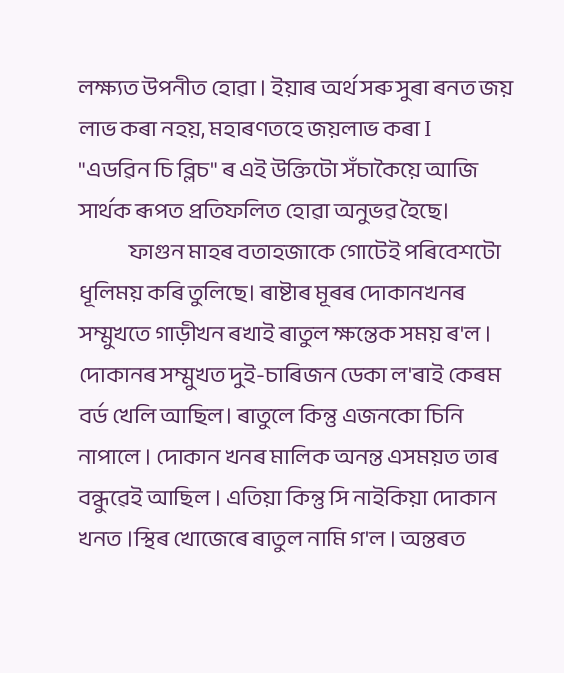লক্ষ্যত উপনীত হোৱা । ইয়াৰ অর্থ সৰু সুৰা ৰনত জয় লাভ কৰা নহয়, মহাৰণতহে জয়লাভ কৰা I
"এডৱিন চি ব্লিচ" ৰ এই উক্তিটো সঁচাকৈয়ে আজি সার্থক ৰূপত প্রতিফলিত হোৱা অনুভৱ হৈছে।
             ফাগুন মাহৰ বতাহজাকে গোটেই পৰিবেশটো ধূলিময় কৰি তুলিছে। ৰাষ্টাৰ মূৰৰ দোকানখনৰ সম্মুখতে গাড়ীখন ৰখাই ৰাতুল ক্ষন্তেক সময় ৰ'ল । দোকানৰ সম্মুখত দুই-চাৰিজন ডেকা ল'ৰাই কেৰম বৰ্ড খেলি আছিল। ৰাতুলে কিন্তু এজনকো চিনি নাপালে । দোকান খনৰ মালিক অনন্ত এসময়ত তাৰ বন্ধুৱেই আছিল । এতিয়া কিন্তু সি নাইকিয়া দোকান খনত ।স্থিৰ খোজেৰে ৰাতুল নামি গ'ল । অন্তৰত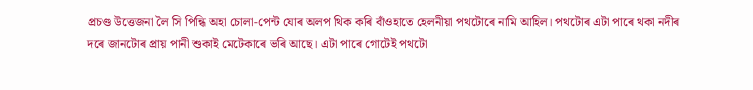প্ৰচণ্ড উত্তেজনা লৈ সি পিন্ধি অহা চোলা-পেন্ট যোৰ অলপ থিক কৰি বাঁওহাতে হেলনীয়া পথটোৰে নামি আহিল। পথটোৰ এটা পাৰে থকা নদীৰ দৰে জানটোৰ প্রায় পানী শুকাই মেটেকাৰে ভৰি আছে। এটা পাৰে গোটেই পথটো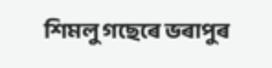শিমলু গছেৰে ভৰাপুৰ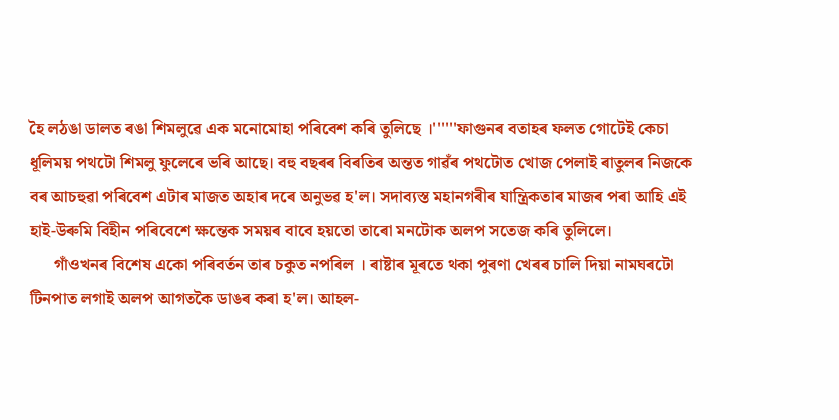হৈ লঠঙা ডালত ৰঙা শিমলুৱে এক মনোমোহা পৰিবেশ কৰি তুলিছে ।''''''ফাগুনৰ বতাহৰ ফলত গোটেই কেচা ধূলিময় পথটো শিমলু ফুলেৰে ভৰি আছে। বহু বছৰৰ বিৰতিৰ অন্তত গাৱঁৰ পথটোত খোজ পেলাই ৰাতুলৰ নিজকে বৰ আচহুৱা পৰিবেশ এটাৰ মাজত অহাৰ দৰে অনুভৱ হ'ল। সদাব্যস্ত মহানগৰীৰ যান্ত্ৰিকতাৰ মাজৰ পৰা আহি এই হাই-উৰুমি বিহীন পৰিবেশে ক্ষন্তেক সময়ৰ বাবে হয়তো তাৰো মনটোক অলপ সতেজ কৰি তুলিলে।
      গাঁওখনৰ বিশেষ একো পৰিবৰ্তন তাৰ চকুত নপৰিল । ৰাষ্টাৰ মূৰতে থকা পুৰণা খেৰৰ চালি দিয়া নামঘৰটো টিনপাত লগাই অলপ আগতকৈ ডাঙৰ কৰা হ'ল। আহল-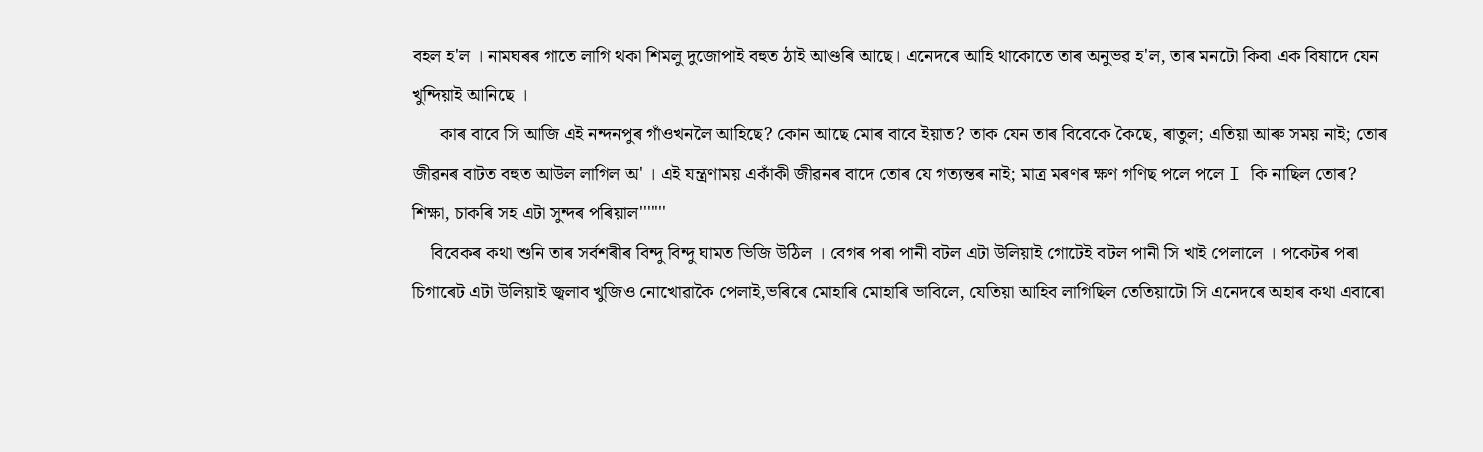বহল হ'ল । নামঘৰৰ গাতে লাগি থকা শিমলু দুজোপাই বহুত ঠাই আণ্ডৰি আছে। এনেদৰে আহি থাকোতে তাৰ অনুভৱ হ'ল, তাৰ মনটো কিবা এক বিষাদে যেন খুন্দিয়াই আনিছে ।
      কাৰ বাবে সি আজি এই নন্দনপুৰ গাঁওখনলৈ আহিছে? কোন আছে মোৰ বাবে ইয়াত? তাক যেন তাৰ বিবেকে কৈছে, ৰাতুল; এতিয়া আৰু সময় নাই; তোৰ জীৱনৰ বাটত বহুত আউল লাগিল অ' । এই যন্ত্রণাময় একাঁকী জীৱনৰ বাদে তোৰ যে গত্যন্তৰ নাই; মাত্র মৰণৰ ক্ষণ গণিছ পলে পলে I কি নাছিল তোৰ? শিক্ষা, চাকৰি সহ এটা সুন্দৰ পৰিয়াল'''''''
    বিবেকৰ কথা শুনি তাৰ সৰ্বশৰীৰ বিন্দু বিন্দু ঘামত ভিজি উঠিল । বেগৰ পৰা পানী বটল এটা উলিয়াই গোটেই বটল পানী সি খাই পেলালে । পকেটৰ পৰা চিগাৰেট এটা উলিয়াই জ্বলাব খুজিও নোখোৱাকৈ পেলাই,ভৰিৰে মোহাৰি মোহাৰি ভাবিলে, যেতিয়া আহিব লাগিছিল তেতিয়াটো সি এনেদৰে অহাৰ কথা এবাৰো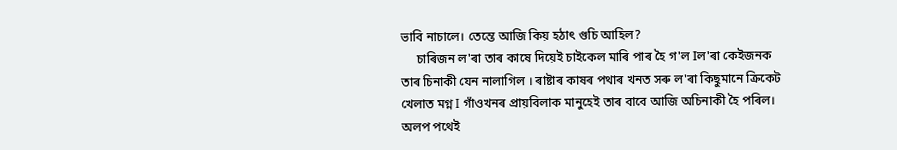ভাবি নাচালে। তেন্তে আজি কিয় হঠাৎ গুচি আহিল?
     চাৰিজন ল'ৰা তাৰ কাষে দিয়েই চাইকেল মাৰি পাৰ হৈ গ'ল Iল'ৰা কেইজনক তাৰ চিনাকী যেন নালাগিল । ৰাষ্টাৰ কাষৰ পথাৰ খনত সৰু ল'ৰা কিছুমানে ক্রিকেট খেলাত মগ্ন I গাঁওখনৰ প্ৰায়বিলাক মানুহেই তাৰ বাবে আজি অচিনাকী হৈ পৰিল। অলপ পথেই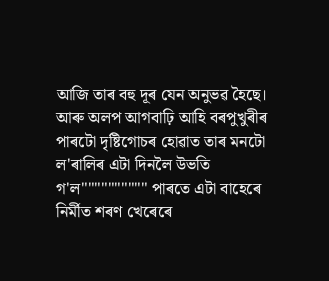আজি তাৰ বহু দূৰ যেন অনুভৱ হৈছে। আৰু অলপ আগবাঢ়ি আহি বৰপুখুৰীৰ পাৰটো দৃষ্টিগোচৰ হোৱাত তাৰ মনটো ল'ৰালিৰ এটা দিনলৈ উভতি গ'ল"""""""""" পাৰতে এটা বাহেৰে নির্মীত শৰণ খেৰেৰে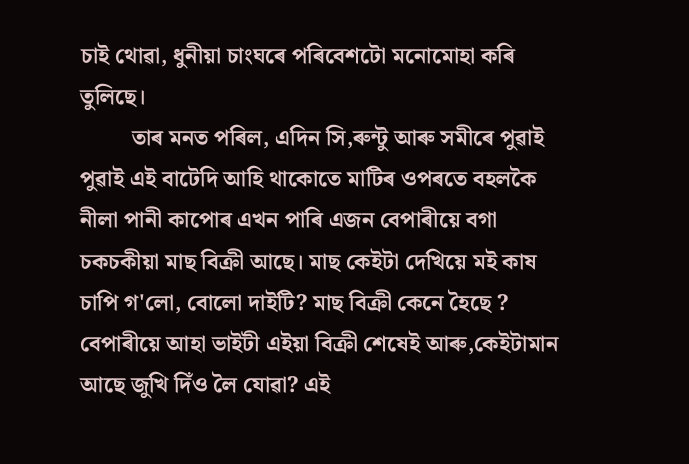চাই থোৱা, ধুনীয়া চাংঘৰে পৰিবেশটো মনোমোহা কৰি তুলিছে।
         তাৰ মনত পৰিল, এদিন সি,ৰুন্টু আৰু সমীৰে পুৱাই পুৱাই এই বাটেদি আহি থাকোতে মাটিৰ ওপৰতে বহলকৈ নীলা পানী কাপোৰ এখন পাৰি এজন বেপাৰীয়ে বগা চকচকীয়া মাছ বিক্রী আছে। মাছ কেইটা দেখিয়ে মই কাষ চাপি গ'লো, বোলো দাইটি? মাছ বিক্ৰী কেনে হৈছে ?
বেপাৰীয়ে আহা ভাইটী এইয়া বিক্ৰী শেষেই আৰু,কেইটামান আছে জুখি দিঁও লৈ যোৱা? এই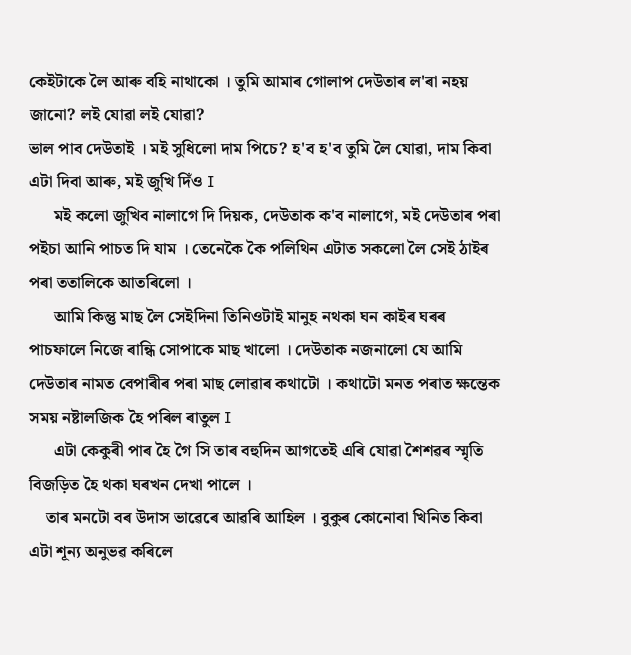কেইটাকে লৈ আৰু বহি নাথাকো । তুমি আমাৰ গোলাপ দেউতাৰ ল'ৰা নহয় জানো? লই যোৱা লই যোৱা?
ভাল পাব দেউতাই । মই সুধিলো দাম পিচে? হ'ব হ'ব তুমি লৈ যোৱা, দাম কিবা এটা দিবা আৰু, মই জুখি দিঁও I
      মই কলো জুখিব নালাগে দি দিয়ক, দেউতাক ক'ব নালাগে, মই দেউতাৰ পৰা পইচা আনি পাচত দি যাম । তেনেকৈ কৈ পলিথিন এটাত সকলো লৈ সেই ঠাইৰ পৰা ততালিকে আতৰিলো ।
      আমি কিন্তু মাছ লৈ সেইদিনা তিনিওটাই মানুহ নথকা ঘন কাইৰ ঘৰৰ পাচফালে নিজে ৰান্ধি সোপাকে মাছ খালো । দেউতাক নজনালো যে আমি দেউতাৰ নামত বেপাৰীৰ পৰা মাছ লোৱাৰ কথাটো । কথাটো মনত পৰাত ক্ষন্তেক সময় নষ্টালজিক হৈ পৰিল ৰাতুল I
      এটা কেকুৰী পাৰ হৈ গৈ সি তাৰ বহুদিন আগতেই এৰি যোৱা শৈশৱৰ স্মৃতি বিজড়িত হৈ থকা ঘৰখন দেখা পালে ।
    তাৰ মনটো বৰ উদাস ভাৱেৰে আৱৰি আহিল । বুকুৰ কোনোবা খিনিত কিবা এটা শূন্য অনুভৱ কৰিলে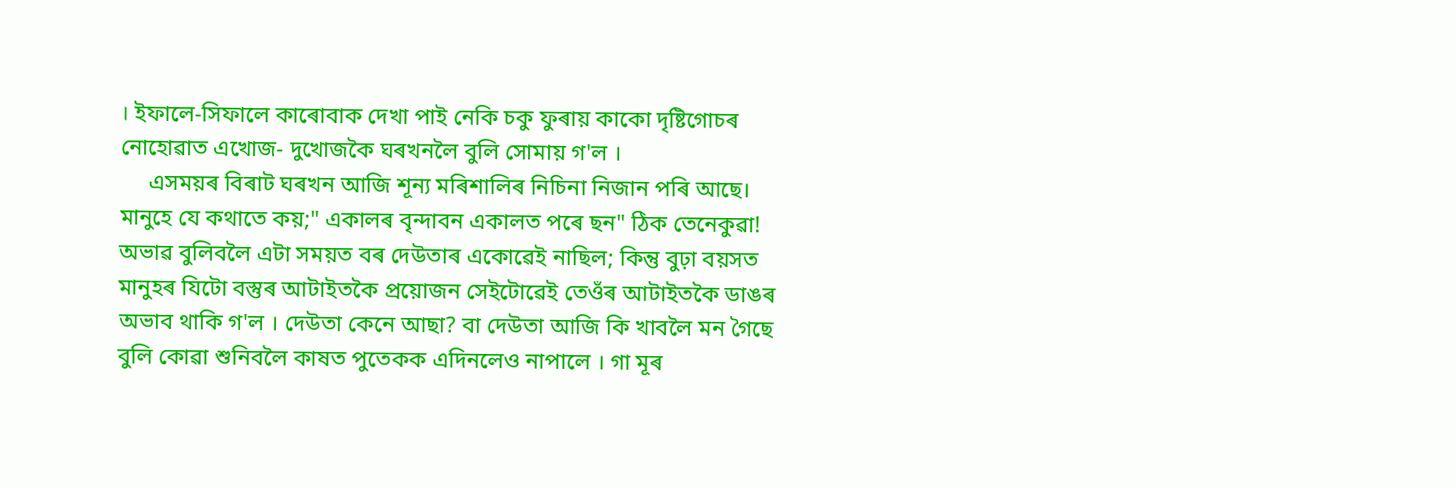। ইফালে-সিফালে কাৰোবাক দেখা পাই নেকি চকু ফুৰায় কাকো দৃষ্টিগোচৰ নোহোৱাত এখোজ- দুখোজকৈ ঘৰখনলৈ বুলি সোমায় গ'ল ।
     এসময়ৰ বিৰাট ঘৰখন আজি শূন্য মৰিশালিৰ নিচিনা নিজান পৰি আছে। মানুহে যে কথাতে কয়;" একালৰ বৃন্দাবন একালত পৰে ছন" ঠিক তেনেকুৱা! অভাৱ বুলিবলৈ এটা সময়ত বৰ দেউতাৰ একোৱেই নাছিল; কিন্তু বুঢ়া বয়সত মানুহৰ যিটো বস্তুৰ আটাইতকৈ প্রয়োজন সেইটোৱেই তেওঁৰ আটাইতকৈ ডাঙৰ অভাব থাকি গ'ল । দেউতা কেনে আছা? বা দেউতা আজি কি খাবলৈ মন গৈছে বুলি কোৱা শুনিবলৈ কাষত পুতেকক এদিনলেও নাপালে । গা মূৰ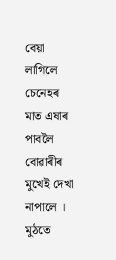বেয়া লাগিলে চেনেহৰ মাত এষাৰ পাবলৈ বোৱাৰীৰ মুখেই দেখা নাপালে । মুঠতে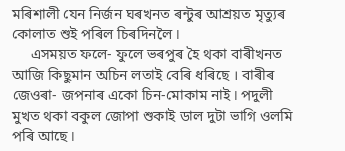মৰিশালী যেন নির্জন ঘৰখনত ৰন্টুৰ আশ্ৰয়ত মৃত্যুৰ কোলাত শুই পৰিল চিৰদিনলৈ I
     এসময়ত ফলে- ফুলে ভৰপুৰ হৈ থকা বাৰীখনত আজি কিছুমান অচিন লতাই বেৰি ধৰিছে । বাৰীৰ জেওৰা- জপনাৰ একো চিন-মোকাম নাই I পদুলী মুখত থকা বকুল জোপা শুকাই ডাল দুটা ভাগি ওলমি পৰি আছে I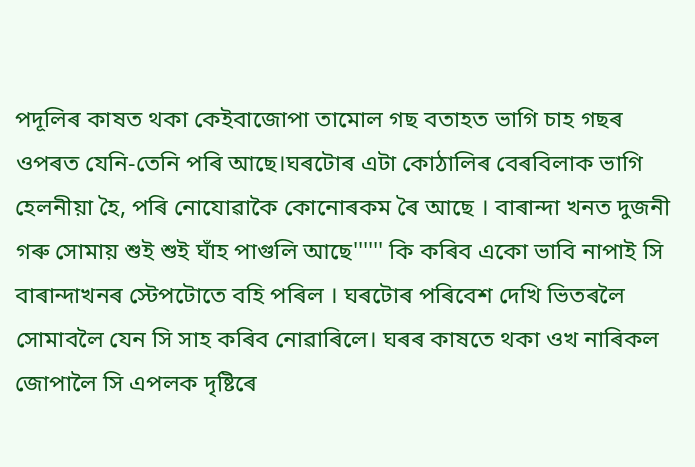পদূলিৰ কাষত থকা কেইবাজোপা তামোল গছ বতাহত ভাগি চাহ গছৰ ওপৰত যেনি-তেনি পৰি আছে।ঘৰটোৰ এটা কোঠালিৰ বেৰবিলাক ভাগি হেলনীয়া হৈ, পৰি নোযোৱাকৈ কোনোৰকম ৰৈ আছে । বাৰান্দা খনত দুজনী গৰু সোমায় শুই শুই ঘাঁহ পাগুলি আছে'''''' কি কৰিব একো ভাবি নাপাই সি বাৰান্দাখনৰ স্টেপটোতে বহি পৰিল । ঘৰটোৰ পৰিবেশ দেখি ভিতৰলৈ সোমাবলৈ যেন সি সাহ কৰিব নোৱাৰিলে। ঘৰৰ কাষতে থকা ওখ নাৰিকল জোপালৈ সি এপলক দৃষ্টিৰে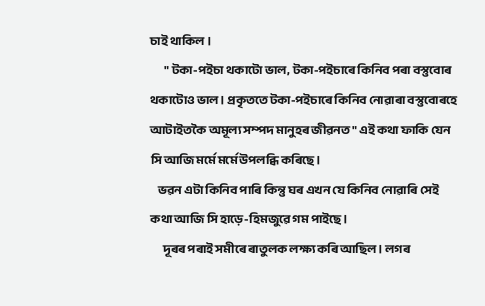চাই থাকিল ।
       " টকা-পইচা থকাটো ভাল, টকা-পইচাৰে কিনিব পৰা বস্তুবোৰ থকাটোও ভাল । প্রকৃততে টকা-পইচাৰে কিনিব নোৱাৰা বস্তুবোৰহে আটাইতকৈ অমূল্য সম্পদ মানুহৰ জীৱনত" এই কথা ফাকি যেন সি আজি মর্মে মর্মে উপলব্ধি কৰিছে।
    ভৱন এটা কিনিব পাৰি কিন্তু ঘৰ এখন যে কিনিব নোৱাৰি সেই কথা আজি সি হাড়ে-হিমজুৱে গম পাইছে।
      দূৰৰ পৰাই সমীৰে ৰাতুলক লক্ষ্য কৰি আছিল। লগৰ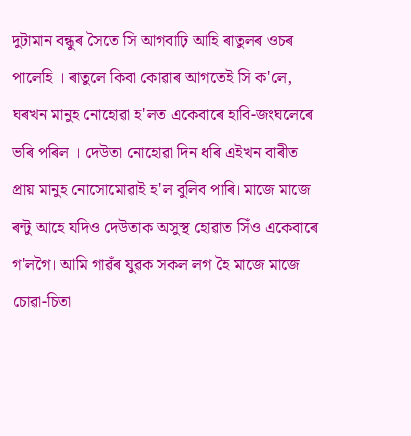দুটামান বন্ধুৰ সৈতে সি আগবাঢ়ি আহি ৰাতুলৰ ওচৰ পালেহি । ৰাতুলে কিবা কোৱাৰ আগতেই সি ক'লে, ঘৰখন মানুহ নোহোৱা হ'লত একেবাৰে হাবি-জংঘলেৰে ভৰি পৰিল । দেউতা নোহোৱা দিন ধৰি এইখন বাৰীত প্রায় মানুহ নোসোমোৱাই হ'ল বুলিব পাৰি। মাজে মাজে ৰন্টু আহে যদিও দেউতাক অসুস্থ হোৱাত সিঁও একেবাৰে গ'লগৈ। আমি গাৱঁৰ যুৱক সকল লগ হৈ মাজে মাজে চোৱা-চিতা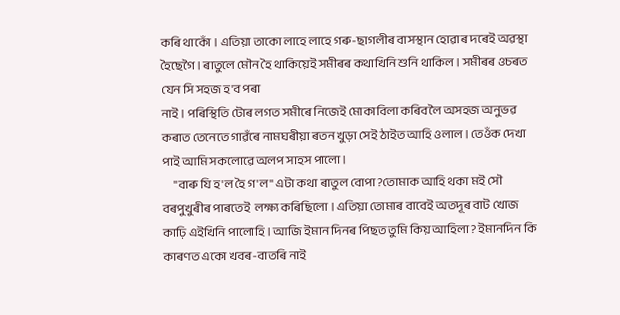কৰি থাকোঁ । এতিয়া তাকো লাহে লাহে গৰু-ছাগলীৰ বাসস্থান হোৱাৰ দৰেই অৱস্থা হৈছেগৈ । ৰাতুলে মৌন হৈ থাকিয়েই সমীৰৰ কথাখিনি শুনি থাকিল । সমীৰৰ ওচৰত যেন সি সহজ হ'ব পৰা
নাই । পৰিস্থিতি টোৰ লগত সমীৰে নিজেই মোকাবিলা কৰিবলৈ অসহজ অনুভৱ কৰাত তেনেতে গাৱঁৰে নামঘৰীয়া ৰতন খুড়া সেই ঠাইত আহি ওলাল । তেওঁক দেখা পাই আমি সকলোৱে অলপ সাহস পালো ।
     "বাৰু যি হ'ল হৈ গ'ল" এটা কথা ৰাতুল বোপা?তোমাক আহি থকা মই সৌ বৰপুখুৰীৰ পাৰতেই  লক্ষ্য কৰিছিলো । এতিয়া তোমাৰ বাবেই অতদূৰ বাট খোজ কাঢ়ি এইখিনি পালোহি । আজি ইমান দিনৰ পিছত তুমি কিয় আহিলা? ইমানদিন কি কাৰণত একো খবৰ-বাতৰি নাই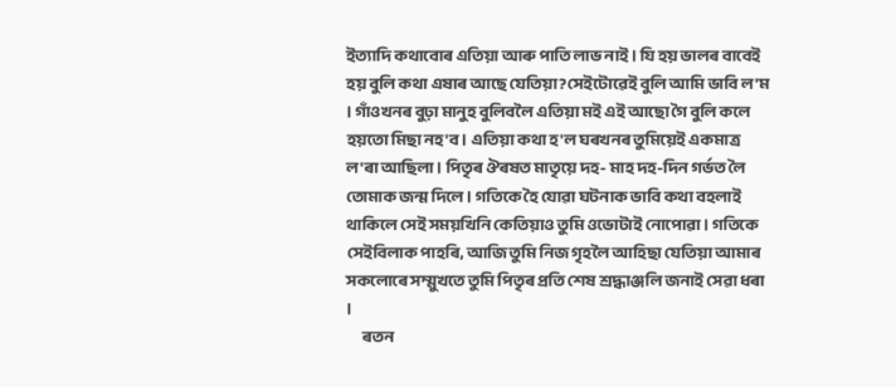ইত্যাদি কথাবোৰ এতিয়া আৰু পাতি লাভ নাই । যি হয় ভালৰ বাবেই হয় বুলি কথা এষাৰ আছে যেতিয়া?সেইটোৱেই বুলি আমি ভাবি ল'ম । গাঁওখনৰ বুঢ়া মানুহ বুলিবলৈ এতিয়া মই এই আছো গৈ বুলি কলে হয়তো মিছা নহ'ব । এতিয়া কথা হ'ল ঘৰখনৰ তুমিয়েই একমাত্র ল'ৰা আছিলা । পিতৃৰ ঔৰষত মাতৃয়ে দহ- মাহ দহ-দিন গৰ্ভত লৈ তোমাক জন্ম দিলে । গতিকে হৈ যোৱা ঘটনাক ভাবি কথা বহলাই থাকিলে সেই সময়খিনি কেতিয়াও তুমি ওভোটাই নোপোৱা । গতিকে সেইবিলাক পাহৰি, আজি তুমি নিজ গৃহলৈ আহিছা যেতিয়া আমাৰ সকলোৰে সম্মুখতে তুমি পিতৃৰ প্রতি শেষ শ্ৰদ্ধাঞ্জলি জনাই সেৱা ধৰা ।
      ৰতন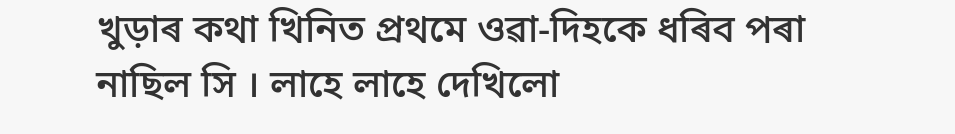খুড়াৰ কথা খিনিত প্রথমে ওৱা-দিহকে ধৰিব পৰা নাছিল সি । লাহে লাহে দেখিলো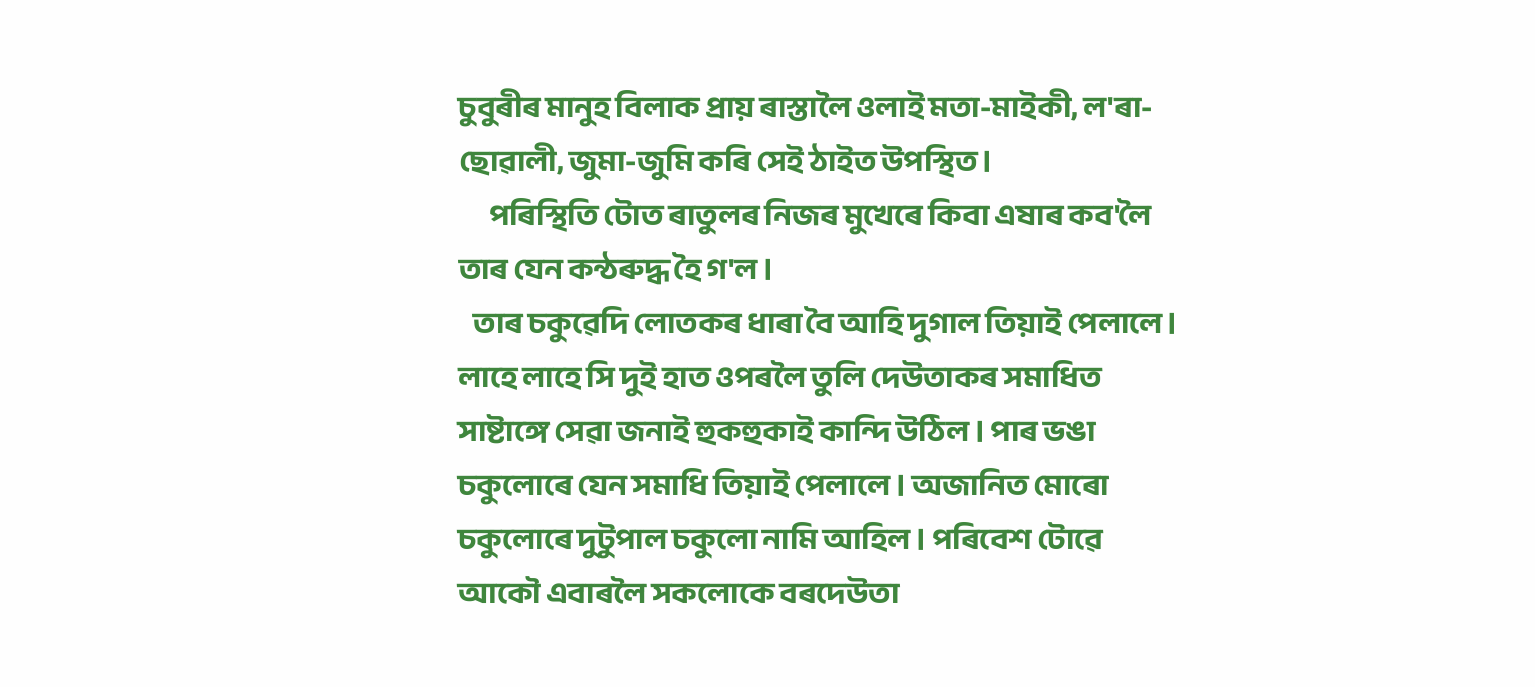চুবুৰীৰ মানুহ বিলাক প্রায় ৰাস্তালৈ ওলাই মতা-মাইকী, ল'ৰা-ছোৱালী, জুমা-জুমি কৰি সেই ঠাইত উপস্থিত।
      পৰিস্থিতি টোত ৰাতুলৰ নিজৰ মুখেৰে কিবা এষাৰ কব'লৈ তাৰ যেন কন্ঠৰুদ্ধ হৈ গ'ল ।
   তাৰ চকুৱেদি লোতকৰ ধাৰা বৈ আহি দুগাল তিয়াই পেলালে। লাহে লাহে সি দুই হাত ওপৰলৈ তুলি দেউতাকৰ সমাধিত সাষ্টাঙ্গে সেৱা জনাই হুকহুকাই কান্দি উঠিল । পাৰ ভঙা চকুলোৰে যেন সমাধি তিয়াই পেলালে । অজানিত মোৰো চকুলোৰে দুটুপাল চকুলো নামি আহিল । পৰিবেশ টোৱে আকৌ এবাৰলৈ সকলোকে বৰদেউতা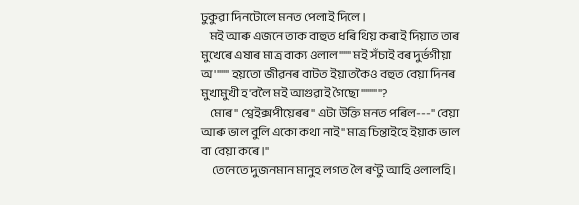ঢুকুৱা দিনটোলে মনত পেলাই দিলে ।
    মই আৰু এজনে তাক বাহুত ধৰি থিয় কৰাই দিয়াত তাৰ মুখেৰে এষাৰ মাত্র বাক্য ওলাল""" মই সঁচাই বৰ দুৰ্ভগীয়া অ''''''' হয়তো জীৱনৰ বাটত ইয়াতকৈও বহুত বেয়া দিনৰ মুখামুখী হ'বলৈ মই আগুৱাই গৈছো """""?
    মোৰ" শ্বেইক্সপীয়েৰৰ" এটা উক্তি মনত পৰিল---" বেয়া আৰু ভাল বুলি একো কথা নাই" মাত্র চিন্তাইহে ইয়াক ভাল বা বেয়া কৰে ।"
     তেনেতে দুজনমান মানুহ লগত লৈ ৰণ্টু আহি ওলালহি।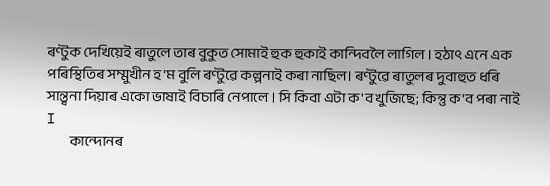ৰণ্টুক দেখিয়েই ৰাতুলে তাৰ বুকুত সোমাই হুক হুকাই কান্দিবলৈ লাগিল । হঠাৎ এনে এক পৰিস্থিতিৰ সম্মুখীন হ'ম বুলি ৰণ্টুৱে কল্পনাই কৰা নাছিল। ৰণ্টুৱে ৰাতুলৰ দুবাহুত ধৰি সান্ত্বনা দিয়াৰ একো ভাষাই বিচাৰি নেপালে । সি কিবা এটা ক'ব খুজিছে; কিন্তু ক'ব পৰা নাই I
         কান্দোনৰ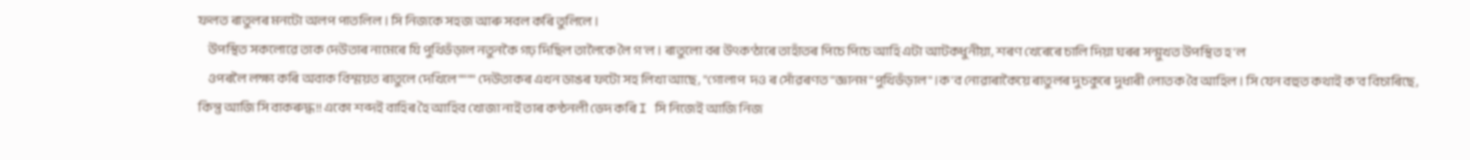ফলত ৰাতুলৰ মনটো অলপ পাতলিল । সি নিজকে সহজ আৰু সবল কৰি তুলিলে।
    উপস্থিত সকলোৱে তাক দেউতাৰ নামেৰে যি পুথিভঁড়াল নতুনকৈ গঢ় দিছিল তালৈকে লৈ গ'ল । ৰাতুলো বৰ উৎকণ্ঠাৰে তাহাঁতৰ পিচে পিচে আহি এটা আটকধুনীয়া, শৰণ খেৰেৰে চালি দিয়া ঘৰৰ সন্মুখত উপস্থিত হ'ল
    ওপৰলৈ লক্ষ্য কৰি অবাক বিস্ময়ত ৰাতুলে দেখিলে"""" দেউতাকৰ এখন ডাঙৰ ফটো সহ লিখা আছে, "গোলাপ  দও ৰ সোঁৱৰণত "জ্ঞানম"পুথিভঁড়াল" ।ক'ব নোৱাৰাকৈয়ে ৰাতুলৰ দুচকুৰে দুধাৰী লোতক বৈ আহিল। সি যেন বহুত কথাই ক'ব বিচাৰিছে, কিন্তু আজি সি বাকৰুদ্ধ!! একো শব্দই বাহিৰ হৈ আহিব খোজা নাই তাৰ কন্ঠনলী ভেদ কৰি I সি নিজেই আজি নিজ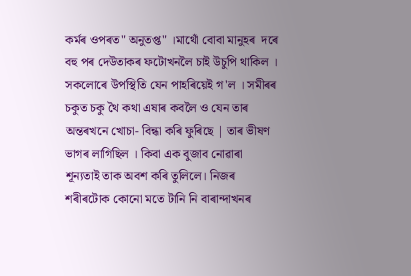কৰ্মৰ ওপৰত" অনুতপ্ত" ।মাথোঁ বোবা মানুহৰ  দৰে বহু পৰ দেউতাকৰ ফটোখনলৈ চাই উচুপি থাকিল । সকলোৰে উপস্থিতি যেন পাহৰিয়েই গ'ল । সমীৰৰ চকুত চকু থৈ কথা এষাৰ কবলৈ ও যেন তাৰ অন্তৰখনে খোচা- বিন্ধা কৰি ফুৰিছে | তাৰ ভীষণ ভাগৰ লাগিছিল । কিবা এক বুজাব নোৱাৰা শূন্যতাই তাক অবশ কৰি তুলিলে। নিজৰ শৰীৰটোক কোনো মতে টানি নি বাৰান্দাখনৰ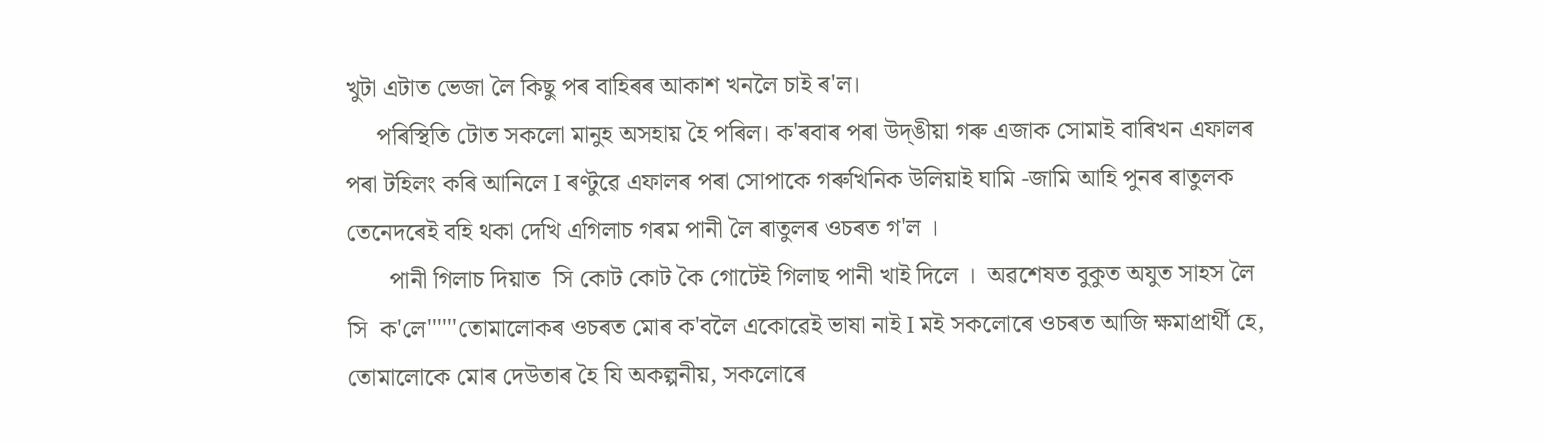খুটা এটাত ভেজা লৈ কিছু পৰ বাহিৰৰ আকাশ খনলৈ চাই ৰ'ল।
     পৰিস্থিতি টোত সকলো মানুহ অসহায় হৈ পৰিল। ক'ৰবাৰ পৰা উদ্ঙীয়া গৰু এজাক সোমাই বাৰিখন এফালৰ পৰা টহিলং কৰি আনিলে I ৰণ্টুৱে এফালৰ পৰা সোপাকে গৰুখিনিক উলিয়াই ঘামি -জামি আহি পুনৰ ৰাতুলক তেনেদৰেই বহি থকা দেখি এগিলাচ গৰম পানী লৈ ৰাতুলৰ ওচৰত গ'ল ।
       পানী গিলাচ দিয়াত  সি কোট কোট কৈ গোটেই গিলাছ পানী খাই দিলে ।  অৱশেষত বুকুত অযুত সাহস লৈ সি  ক'লে''''''তোমালোকৰ ওচৰত মোৰ ক'বলৈ একোৱেই ভাষা নাই I মই সকলোৰে ওচৰত আজি ক্ষমাপ্ৰাৰ্থী হে, তোমালোকে মোৰ দেউতাৰ হৈ যি অকল্পনীয়, সকলোৰে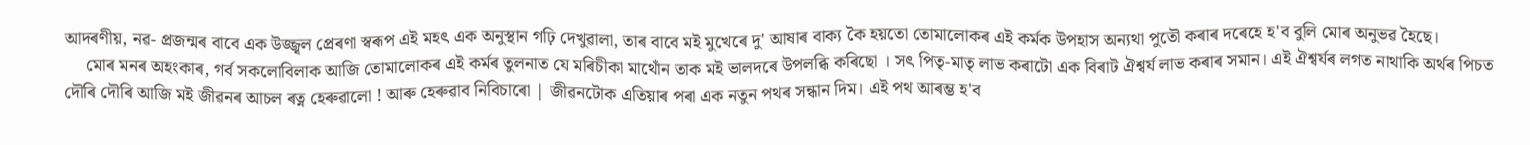আদৰণীয়, নৱ- প্ৰজন্মৰ বাবে এক উজ্জ্বল প্ৰেৰণা স্বৰূপ এই মহৎ এক অনুস্থান গঢ়ি দেখুৱালা, তাৰ বাবে মই মুখেৰে দু' আষাৰ বাক্য কৈ হয়তো তোমালোকৰ এই কর্মক উপহাস অন্যথা পুতৌ কৰাৰ দৰেহে হ'ব বুলি মোৰ অনুভৱ হৈছে।
     মোৰ মনৰ অহংকাৰ, গর্ব সকলোবিলাক আজি তোমালোকৰ এই কৰ্মৰ তুলনাত যে মৰিচীকা মাথোঁন তাক মই ভালদৰে উপলব্ধি কৰিছো । সৎ পিতৃ-মাতৃ লাভ কৰাটো এক বিৰাট ঐশ্বর্য লাভ কৰাৰ সমান। এই ঐশ্বৰ্যৰ লগত নাথাকি অৰ্থৰ পিচত দৌৰি দৌৰি আজি মই জীৱনৰ আচল ৰত্ন হেৰুৱালো ! আৰু হেৰুৱাব নিবিচাৰো | জীৱনটোক এতিয়াৰ পৰা এক নতুন পথৰ সন্ধান দিম। এই পথ আৰম্ভ হ'ব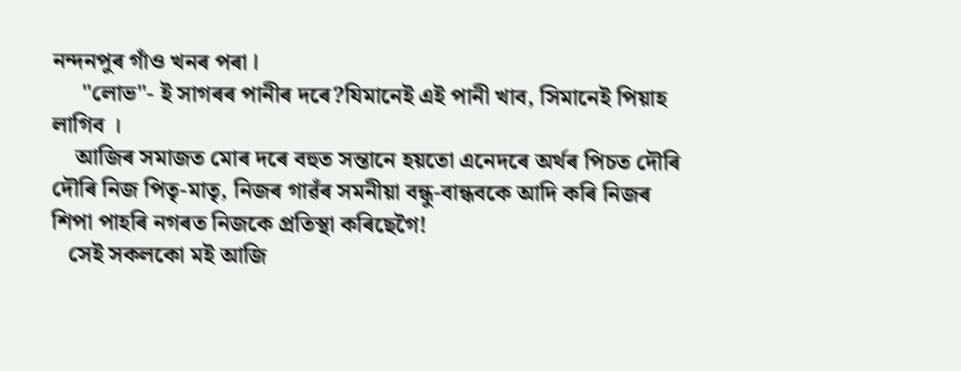নন্দনপুৰ গাঁও খনৰ পৰা I
     "লোভ"- ই সাগৰৰ পানীৰ দৰে?যিমানেই এই পানী খাব, সিমানেই পিয়াহ লাগিব ।
    আজিৰ সমাজত মোৰ দৰে বহুত সন্তানে হয়তো এনেদৰে অৰ্থৰ পিচত দৌৰি দৌৰি নিজ পিতৃ-মাতৃ, নিজৰ গাৱঁৰ সমনীয়া বন্ধু-বান্ধবকে আদি কৰি নিজৰ শিপা পাহৰি নগৰত নিজকে প্রতিস্থা কৰিছেগৈ!
   সেই সকলকো মই আজি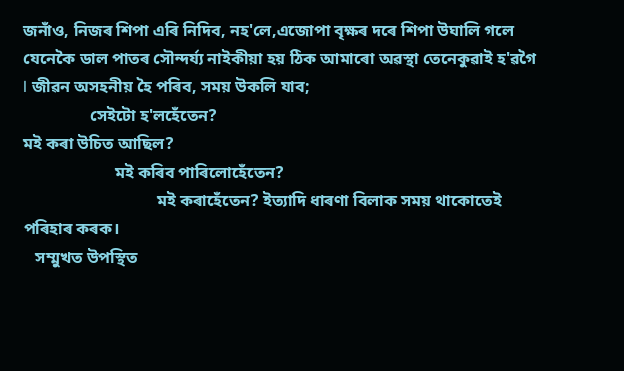জনাঁও, নিজৰ শিপা এৰি নিদিব, নহ'লে,এজোপা বৃক্ষৰ দৰে শিপা উঘালি গলে যেনেকৈ ডাল পাতৰ সৌন্দর্য্য নাইকীয়া হয় ঠিক আমাৰো অৱস্থা তেনেকুৱাই হ'ৱগৈ I জীৱন অসহনীয় হৈ পৰিব, সময় উকলি যাব;
                সেইটো হ'লহেঁতেন?
মই কৰা উচিত আছিল?
                      মই কৰিব পাৰিলোহেঁতেন?
                                মই কৰাহেঁতেন? ইত্যাদি ধাৰণা বিলাক সময় থাকোতেই পৰিহাৰ কৰক।
   সম্মুখত উপস্থিত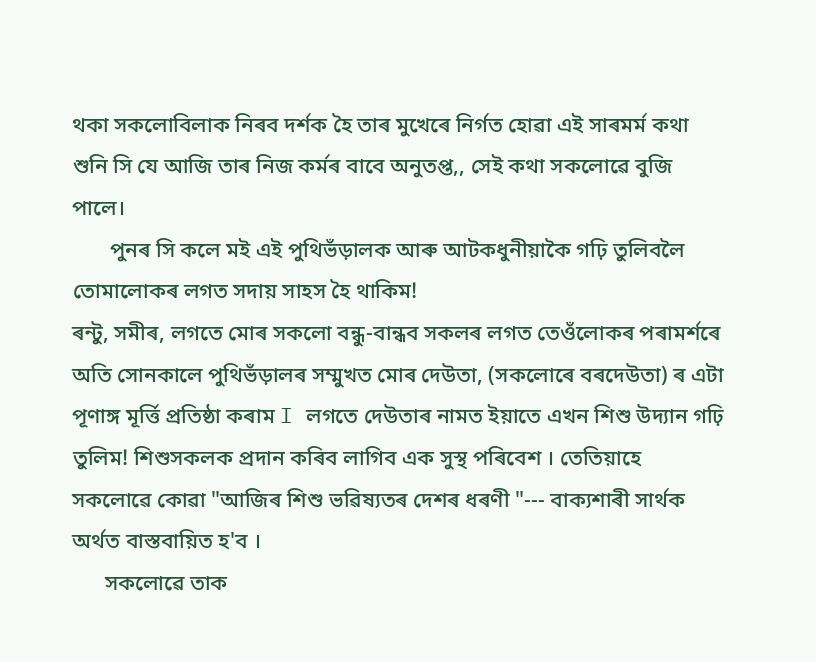থকা সকলোবিলাক নিৰব দৰ্শক হৈ তাৰ মুখেৰে নির্গত হোৱা এই সাৰমর্ম কথা শুনি সি যে আজি তাৰ নিজ কৰ্মৰ বাবে অনুতপ্ত,, সেই কথা সকলোৱে বুজি পালে।
       পুনৰ সি কলে মই এই পুথিভঁড়ালক আৰু আটকধুনীয়াকৈ গঢ়ি তুলিবলৈ তোমালোকৰ লগত সদায় সাহস হৈ থাকিম!
ৰন্টু, সমীৰ, লগতে মোৰ সকলো বন্ধু-বান্ধব সকলৰ লগত তেওঁলোকৰ পৰামৰ্শৰে অতি সোনকালে পুথিভঁড়ালৰ সম্মুখত মোৰ দেউতা, (সকলোৰে বৰদেউতা) ৰ এটা পূণাঙ্গ মূর্ত্তি প্রতিষ্ঠা কৰাম I লগতে দেউতাৰ নামত ইয়াতে এখন শিশু উদ্যান গঢ়ি তুলিম! শিশুসকলক প্রদান কৰিব লাগিব এক সুস্থ পৰিবেশ । তেতিয়াহে সকলোৱে কোৱা "আজিৰ শিশু ভৱিষ্যতৰ দেশৰ ধৰণী "--- বাক্যশাৰী সার্থক অর্থত বাস্তবায়িত হ'ব ।
      সকলোৱে তাক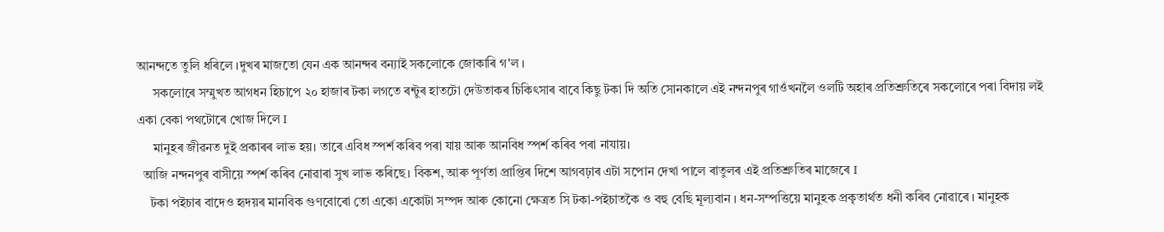আনন্দতে তুলি ধৰিলে ।দুখৰ মাজতো যেন এক আনন্দৰ বন্যাই সকলোকে জোকাৰি গ'ল ।
     সকলোৰে সম্মুখত আগধন হিচাপে ২০ হাজাৰ টকা লগতে ৰন্টুৰ হাতটো দেউতাকৰ চিকিৎসাৰ বাবে কিছু টকা দি অতি সোনকালে এই নন্দনপুৰ গাওঁখনলৈ ওলটি অহাৰ প্ৰতিশ্ৰুতিৰে সকলোৰে পৰা বিদায় লই একা বেকা পথটোৰে খোজ দিলে I
     মানুহৰ জীৱনত দুই প্ৰকাৰৰ লাভ হয়। তাৰে এবিধ স্পৰ্শ কৰিব পৰা যায় আৰু আনবিধ স্পৰ্শ কৰিব পৰা নাযায়।
  আজি নন্দনপুৰ বাসীয়ে স্পৰ্শ কৰিব নোৱাৰা সুখ লাভ কৰিছে। বিকশ, আৰু পূৰ্ণতা প্ৰাপ্তিৰ দিশে আগবঢ়াৰ এটা সপোন দেখা পালে ৰাতুলৰ এই প্ৰতিশ্ৰুতিৰ মাজেৰে I
    টকা পইচাৰ বাদেও হৃদয়ৰ মানবিক গুণবোৰো তো একো একোটা সম্পদ আৰু কোনো ক্ষেত্রত সি টকা-পইচাতকৈ ও বহু বেছি মূল্যবান । ধন-সম্পত্তিয়ে মানুহক প্ৰকৃতাৰ্থত ধনী কৰিব নোৱাৰে । মানুহক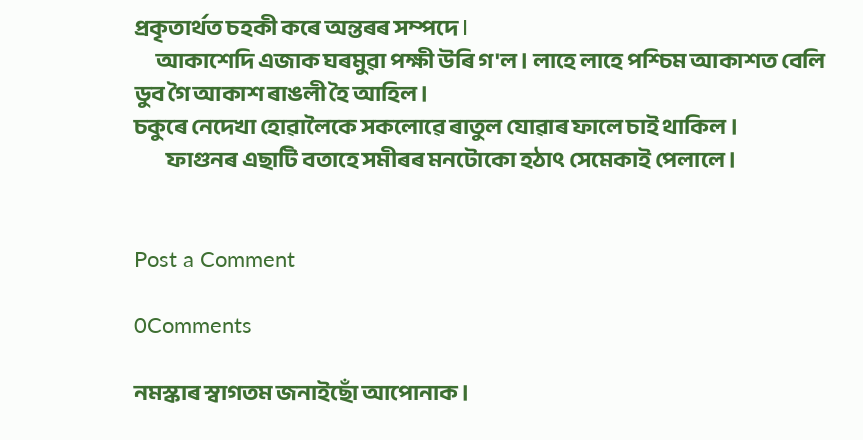প্রকৃতাৰ্থত চহকী কৰে অন্তৰৰ সম্পদে I
      আকাশেদি এজাক ঘৰমুৱা পক্ষী উৰি গ'ল । লাহে লাহে পশ্চিম আকাশত বেলি ডুব গৈ আকাশ ৰাঙলী হৈ আহিল।
চকুৰে নেদেখা হোৱালৈকে সকলোৱে ৰাতুল যোৱাৰ ফালে চাই থাকিল ।
         ফাগুনৰ এছাটি বতাহে সমীৰৰ মনটোকো হঠাৎ সেমেকাই পেলালে ।


Post a Comment

0Comments

নমস্কাৰ স্বাগতম জনাইছোঁ আপোনাক ।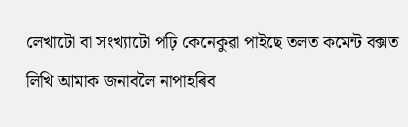লেখাটো বা সংখ্যাটো পঢ়ি কেনেকুৱা পাইছে তলত কমেন্ট বক্সত লিখি আমাক জনাবলৈ নাপাহৰিব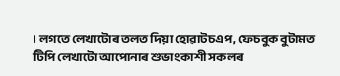। লগতে লেখাটোৰ তলত দিয়া হোৱাটচএপ, ফেচবুক বুটামত টিপি লেখাটো আপোনাৰ শুভাংকাশী সকলৰ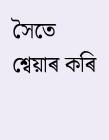সৈতে শ্বেয়াৰ কৰি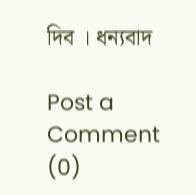দিব । ধন্যবাদ

Post a Comment (0)